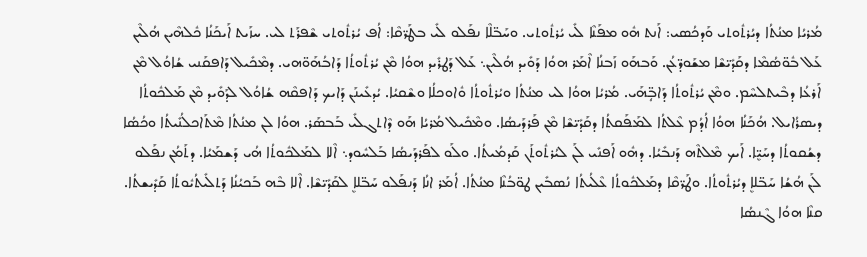ܡܳܪܝܳܐ ܡܢܳܬܳܐ ܕܝܳܪܬܽܘܬܝ ܘܰܕܟܳܣܝ: ܐܰܢܬ ܗܽܘ ܡܦܰܢܶܐ ܠܺܝ ܝܳܪܬܽܘܬܝ. ܘܚܰܒ̈ܠܶܐ ܢܦܰܠܘ ܠܺܝ ܒܛܰܪ̈ܩܶܐ: ܐܳܦ ܝܳܪܬܽܘܬܝ ܫܶܦܪܰܬ ܠܝ. ܚܙܰܝܬ ܐܰܝܟܰܢܳܐ ܟܽܠܗܶܝܢ ܗܳܠܶܝܢ ܥܰܠ ܒܽܘ̈ܣܳܡܶܐ ܕܩܰܕܺܝ̈ܫܶܐ ܡܫܰܘܕ̈ܥܳܢ. ܘܰܒܗܰܘ ܙܰܒܢܳܐ ܐܶܡܰܪ ܗܘܳܐ ܕܰܘܺܝܕ ܗܳܠܶܝܢ܆ ܥܰܠ ܕܰܛܪܺܝܕ ܗܘܳܐ ܡܶܢ ܝܳܪܬܽܘܬܳܐ ܕܰܐܒܳܗܰܘ̈ܗܝ. ܕܡܶܟܺܝܠ ܕܰܐܦܩܰܢܝ ܫܳܐܘܳܠ ܡܶܢ ܐܰܪܥܳܐ ܕܒܶܝܬܠܚܶܡ. ܘܡܶܢ ܝܳܪܬܽܘܬܳܐ ܕܰܐܒܴ̈ܗܰܝ. ܡܳܪܝܳܐ ܗܘܳܐ ܠܝ ܡܢܳܬܳܐ ܘܝܳܪܬܽܘܬܳܐ ܘܽܐܘܟܠܳܐ ܘܫܶܩܝܳܐ. ܝܳܕܥܺܝܢܰܢ ܕܰܐܝܟ ܕܰܐܦܩܶܗ ܫܳܐܘܳܠ ܠܕܰܘܺܝܕ ܡܶܢ ܡܰܠܟܽܘܬܳܐ ܕܝܣܪܳܐܝܠ. ܗܳܟܰܢܳܐ ܗܘܳܐ ܐܳܕܳܡ ܥܶܠܬܳܐ ܠܡܰܦܰܩܬܳܐ ܕܩܰܕܺܝ̈ܫܶܐ ܡܶܢ ܦܰܪܕܰܝܣܳܐ. ܘܡܶܟܺܝܠ ܡܳܪܝܳܐ ܗܰܘ ܕܶܐܬܓܠܺܝ ܒܰܒܣܰܪ. ܗܘܳܐ ܠܢ ܡܢܳܬܳܐ ܡܶܬܰܐܟܠܳܢܺܝܬܳܐ ܘܟܳܣܳܐ ܕܫܳܩܘܬܳܐ ܕܚܰܝܷ̈ܐ. ܐܰܝܟ ܡܶܠܬܶܗ ܕܰܢܒܺܝܳܐ. ܕܗܽܘ ܐܰܦܢܺܝ ܠܰܢ ܠܝܳܪܬܽܘܬܰܢ ܩܰܕܡܳܝܬܳܐ. ܘܠܰܘ ܠܦܰܪܕܰܝܣܳܐ ܒܰܠܚܽܘܕ܆ ܐܶܠܐ ܠܡܰܠܟܽܘܬܳܐ ܗܳܝ ܕܰܫܡܰܝܳܐ. ܕܬܰܡܳܢ ܢܦܰܠܘ ܠܰܢ ܗܳܫܳܐ ܚܰܒ̈ܠܐܷ ܕܝܳܪܬܽܘܬܳܐ. ܘܛܰܪ̈ܩܶܐ ܕܡܰܠܟܽܘܬܳܐ ܥܶܠܳܝܬܳܐ ܢܳܣܒܺܝܢ ܛܘ̈ܒܳܢܶܐ ܡܢܳܬܳܐ. ܐܳܡܰܪ ܐܢܳܐ ܕܰܢܦܰܠܘ ܚܰܒ̈ܠܐܷ ܠܩܰܕܺܝ̈ܫܶܐ. ܐܶܠܐ ܒܶܗ ܒܰܟܝܳܢܳܐ ܕܰܬܠܺܝܬܳܝܽܘܬܳܐ ܩܰܕܺܝܫܬܳܐ. ܩܢܶܐ ܗܘܳܐ ܓܶܢܣܳܐ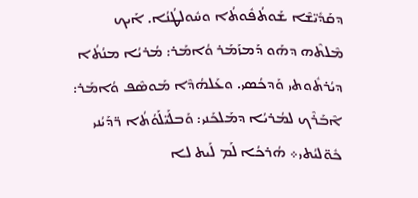ܕܩܰܕܺܝ̈ܫܶܐ ܫܰܘܬܳܦܽܘܬܳܐ ܘܚܽܘܠܛܳܢܳܐ. ܐܰܝܟ ܡܶܠܬܶܗ ܕܗܰܘ ܕܰܡܙܰܡܰܪ ܘܳܐܡܰܪ: ܡܳܪܝܳܐ ܡܢܳܬܳܐ ܕܝܳܪܬܽܘܬܝ ܘܰܕܟܳܣܝ. ܘܥܰܠܗܳܕܶܐ ܡܰܘܣܶܦ ܘܳܐܡܰܪ:
ܐܶܒܰܪܶܟ ܠܡܳܪܝܳܐ ܕܡܰܠܟܰܢܝ: ܘܰܒܠܰܝ̈ܠܰܘܳܬܳܐ ܪ̈ܕܰܝܳܢܝ ܟܽܘ̈ܠܝܳܬܝ܀ ܗܳܪܟܳܐ ܠܰܡ ܠܰܝܬ ܠܐ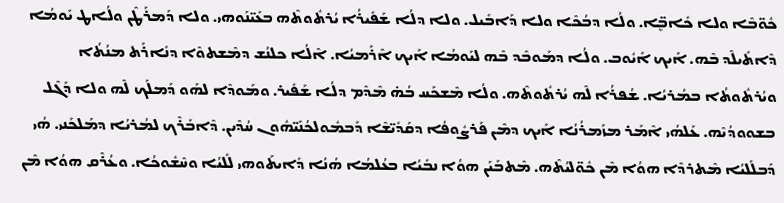ܟܽܘ̈ܒܶܐ ܘܠܐ ܟܺܐܒܷ̈ܐ. ܘܠܳܐ ܕܒܳܟܶܐ ܘܠܐ ܕܰܐܒܺܝܠ. ܘܠܐ ܕܠܳܐ ܫܰܦܺܝܪܳܐ ܝܳܪܬܽܘܬܶܗ ܒܥܰܝ̈ܢܰܘܗܝ. ܘܠܐ ܕܰܡܪܰܛܶܢ ܘܠܳܐܛ ܝܰܘܡܳܐ ܕܶܐܬܺܝܠܶܕ ܒܶܗ. ܐܰܝܟ ܐܺܝܽܘܒ. ܘܠܳܐ ܕܡܰܘܒܶܕ ܒܶܗ ܠܝܰܘܡܳܐ ܐܰܝܟ ܐܶܪܰܡܝܳܐ. ܐܶܠܳܐ ܟܠܢܳܫ ܕܡܶܫܬܘܶܐ ܕܢܺܐܪܰܬ ܡܢܳܬܳܐ ܘܝܳܪܬܽܘܬܳܐ ܒܡܳܪܝܳܐ. ܫܳܦܪܳܐ ܠܶܗ ܝܳܪܬܽܘܬܶܗ. ܘܠܳܐ ܡܶܫܟܰܚ ܒܳܗ̇ ܡܶܕܶܡ ܕܠܳܐ ܫܰܦܺܝܪ. ܘܡܰܘܕܶܐ ܠܗܰܘ ܕܰܡܠܰܟ ܠܶܗ ܘܠܐ ܕܰܓܶܠ ܒܫܘܘܕܳܝܶܗ. ܥܰܠܗܳܝ ܐܶܡܰܪ ܡܙܰܡܪܳܢܳܐ ܐܰܝܟ ܕܡܶܢ ܦܰܪܨܽܘܦܳܐ ܕܩܰܕܺܝ̈ܫܶܐ ܕܰܒܡܽܘܠܟܳܢܰܝ̈ܗܽܘܢ ܚܳܕܶܝܢ. ܕܶܐܒܰܪܶܟ ܠܡܳܪܝܳܐ ܕܡܰܠܟܰܢܝ. ܗܳܝ ܕܰܒܠܺܠܝܳܐ ܡܶܬܪܕܶܐ ܗܘܳܐ ܡܶܢ ܟܽܘ̈ܠܝܳܬܶܗ. ܡܶܬܒܰܝܰܢ ܗܘܳܐ ܢܒܺܝܳܐ ܒܥܳܠܡܳܐ ܗܳܢܳܐ ܕܺܐܝܬܰܘܗܝ ܠܺܠܝܳܐ ܘܚܶܫܽܘܟܳܐ. ܘܥܳܪܶܩ ܗܘܳܐ ܡܶܢ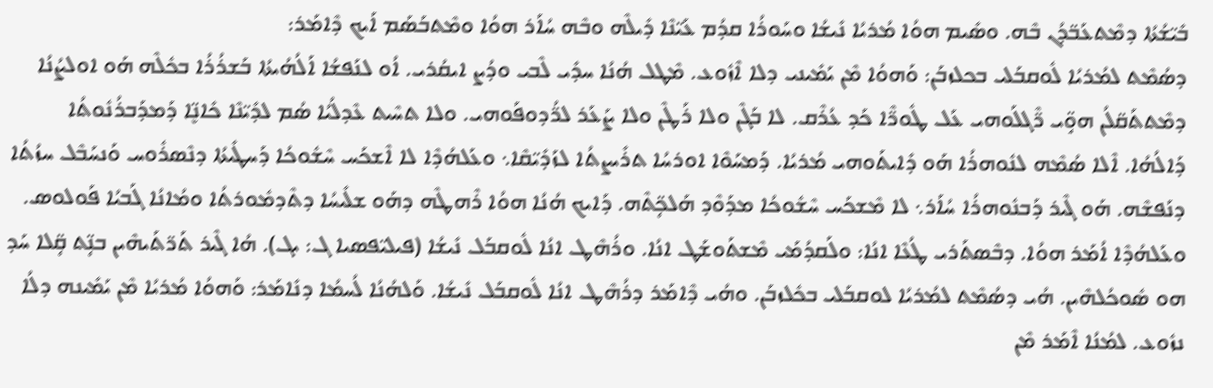ܒܺܝ̈ܫܳܬܳܐ ܕܡܶܬܥܰܒ̈ܕܳܢ ܒܶܗ. ܘܣܺܝܡ ܗܘܳܐ ܡܳܪܝܳܐ ܢܺܝܫܳܐ ܘܚܰܘܪܳܐ ܩܕܳܡ ܥܰܝ̈ܢܶܐ ܕܺܝܠܶܗ ܘܒܶܗ ܚܳܐܰܪ ܗܘܳܐ ܘܡܶܬܒܰܣܰܡ ܐܰܝܟ ܕܶܐܡܰܪ:
ܕܣܳܡܶܬ ܠܡܳܪܝܳܐ ܠܽܘܩܒܰܠܝ ܒܟܠܙܒܰܢ: ܘܰܗܘܳܐ ܡܶܢ ܝܰܡܺܝܢܝ ܕܠܐ ܐܶܙܽܘܥ. ܡܶܛܠ ܗܳܢܳܐ ܚܕܺܝ ܠܶܒܝ ܘܕܳܨ ܐܝܩܳܪܝ. ܐܳܘ ܠܢܰܦܫܳܐ ܐܰܠܳܗܳܝܬܳܐ ܒܰܫܪܳܪܳܐ ܒܟܽܠܶܗ ܗܰܘ ܐܘܠܨܳܢܳܐ ܕܡܶܬܬܰܩ̈ܠܳܢ ܗܘܱ̈ܝ ܪ̈ܶܓܠܰܘܗܝ ܥܰܠ ܛܽܘܪ̈ܶܐ ܟܰܕ ܥܳܪܶܩ. ܠܐ ܒܰܓܶܢ ܘܠܐ ܪܰܛܶܢ ܘܠܐ ܨܰܥܰܪ ܠܪ̈ܳܕܘܦܰܘܗܝ. ܘܠܐ ܬܚܶܝܬ ܥܶܕܠܳܝܳܐ ܣܳܡ ܠܕܺܝ̈ܢܶܐ ܟܺܐܢܷ̈ܐ ܕܰܡܕܰܒܪܳܢܽܘܬܳܐ ܕܰܐܠܳܗܳܐ. ܐܶܠܐ ܣܳܡܶܗ ܠܢܽܘܗܪܳܐ ܗܰܘ ܕܺܐܝܬܰܘܗܝ ܡܳܪܝܳܐ. ܕܰܡܚܰܘܶܐ ܐܘܪܚܳܐ ܬܪܺܝܨܬܳܐ ܠܙܰܕܺܝ̈ܩܶܐ܆ ܘܥܰܠܗܳܕܶܐ ܠܐ ܐܶܫܟܰܚ ܚܶܫܽܘܟܳܐ ܕܰܚܛܺܝܬܳܐ ܕܢܶܣܪܽܘܚ ܘܰܢܚܰܒܶܠ ܚܙܳܬܳܐ ܕܢܰܦܫܶܗ. ܗܰܘ ܓܶܝܪ ܕܰܒܢܽܘܗܪܳܐ ܚܳܐܰܪ܆ ܠܐ ܡܶܫܟܰܚ ܚܶܫܽܘܟܳܐ ܡܕܰܘܶܕ ܗܰܠܟܴ̈ܬܶܗ. ܕܰܐܝܟ ܗܳܢܳܐ ܗܘܳܐ ܪܶܗܛܶܗ ܕܗܰܘ ܫܠܺܝܚܳܐ ܕܬܶܕܡܽܘܪܬܳܐ ܘܡܳܐܢܳܐ ܓܰܒܝܳܐ ܦܰܘܠܘܣ. ܘܥܰܠܗܳܕܶܐ ܐܳܡܰܪ ܗܘܳܐ. ܕܒܶܣܬܰܪܝ ܛܳܥܶܐ ܐܢܳܐ: ܘܠܰܩܕܳܡܰܝ ܡܶܫܬܰܘܫܰܛ ܐܢܳܐ. ܘܪܳܗܶܛ ܐܢܳܐ ܠܽܘܩܒܰܠ ܢܺܝܫܳܐ (ܦܝܠܝ̈ܦܣܝܐ ܓ: ܝܓ). ܗܳܐ ܓܶܝܪ ܬܰܪ̈ܬܰܝܗܶܝܢ ܒܢܴ̈ܬ ܩܴ̈ܠܐ ܚܰܕ ܗܘ ܣܽܘܟܳܠܗܶܝܢ. ܗܳܝ ܕܣܳܡܶܬ ܠܡܳܪܝܳܐ ܠܘܩܒܰܠܝ ܒܟܽܠܙܒܰܢ. ܘܗܳܝ ܕܶܐܡܰܪ ܕܪܳܗܶܛ ܐܢܳܐ ܠܽܘܩܒܰܠ ܢܺܝܫܳܐ. ܘܰܠܗܳܢܳܐ ܠܳܚܡܳܐ ܕܢܺܐܡܰܪ: ܘܰܗܘܳܐ ܡܳܪܝܳܐ ܡܶܢ ܝܰܡܺܝܢܗ ܕܠܳܐ ܢܙܽܘܥ. ܠܡܳܢܳܐ ܐܶܡܰܪ ܡܶܢ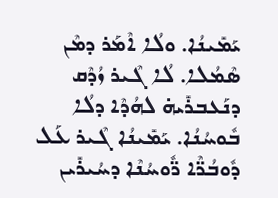ܝܰܡܺܝܢܳܐ. ܘܠܳܐ ܐܶܡܰܪ ܕܡܶܢ ܣܶܡܳܠܐ. ܠܳܐ ܓܶܝܪ ܙܳܕܶܩ ܕܢܰܥܒܪܺܝܗ̇ ܠܗܳܕܶܐ ܕܠܳܐ ܒܽܘܚܳܢܳܐ. ܝܰܡܺܝܢܳܐ ܓܶܝܪ ܥܰܠ ܕܽܘܒܳܪ̈ܶܐ ܪ̈ܽܘܚܳܢܶܐ ܕܚܳܝܪܺܝܢ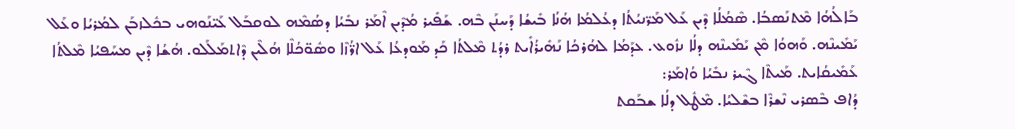ܒܰܐܠܳܗܳܐ ܡܶܬܢܰܣܒܳܐ. ܣܶܡܳܠܳܐ ܕܶܝܢ ܥܰܠ ܡܰܪ̈ܢܝܳܬܳܐ ܕܥܳܠܡܳܐ ܗܳܢܳܐ ܒܺܝܫܳܐ ܕܰܚܢܰܢ ܒܶܗ. ܫܰܦܺܝܪ ܡܳܕܶܝܢ ܐܶܡܰܪ ܢܒܺܝܳܐ ܕܣܳܡܶܗ ܠܘܩܒܰܠ ܥܰܝ̈ܢܰܘܗܝ ܒܟܽܠܙܒܰܢ ܠܡܳܪܝܳܐ ܘܥܰܠ ܝܰܡܺܝܢܶܗ. ܘܰܗܘܳܐ ܡܶܢ ܝܰܡܺܝܢܶܗ ܕܠܳܐ ܢܙܽܘܥ. ܥܕܰܡܳܐ ܠܗܳܪܟܳܐ ܢܰܗܺܝܪܳܐܺܝܬ ܪܕܳܬ ܡܶܠܬܳܐ ܟܰܕ ܡܰܘܕܥܳܐ ܥܰܠ ܐܪ̈ܳܙܶܐ ܘܣܽܘ̈ܟܳܠܶܐ ܗܳܠܶܝܢ ܕܶܐܬܡܰܠܰܠܘ. ܗܳܫܳܐ ܕܶܝܢ ܡܚܰܦܝܳܐ ܡܶܠܬܳܐ ܥܰܡܺܝܩܳܐܝܬ. ܡܰܝܬܶܐ ܓܶܝܪ ܢܒܺܝܳܐ ܘܳܐܡܰܪ:
ܕܳܐܦ ܒܶܣܪܝ ܢܶܫܪܶܐ ܒܫܶܠܝܳܐ. ܡܶܛܽܠ ܕܠܳܐ ܫܒܰܩܬ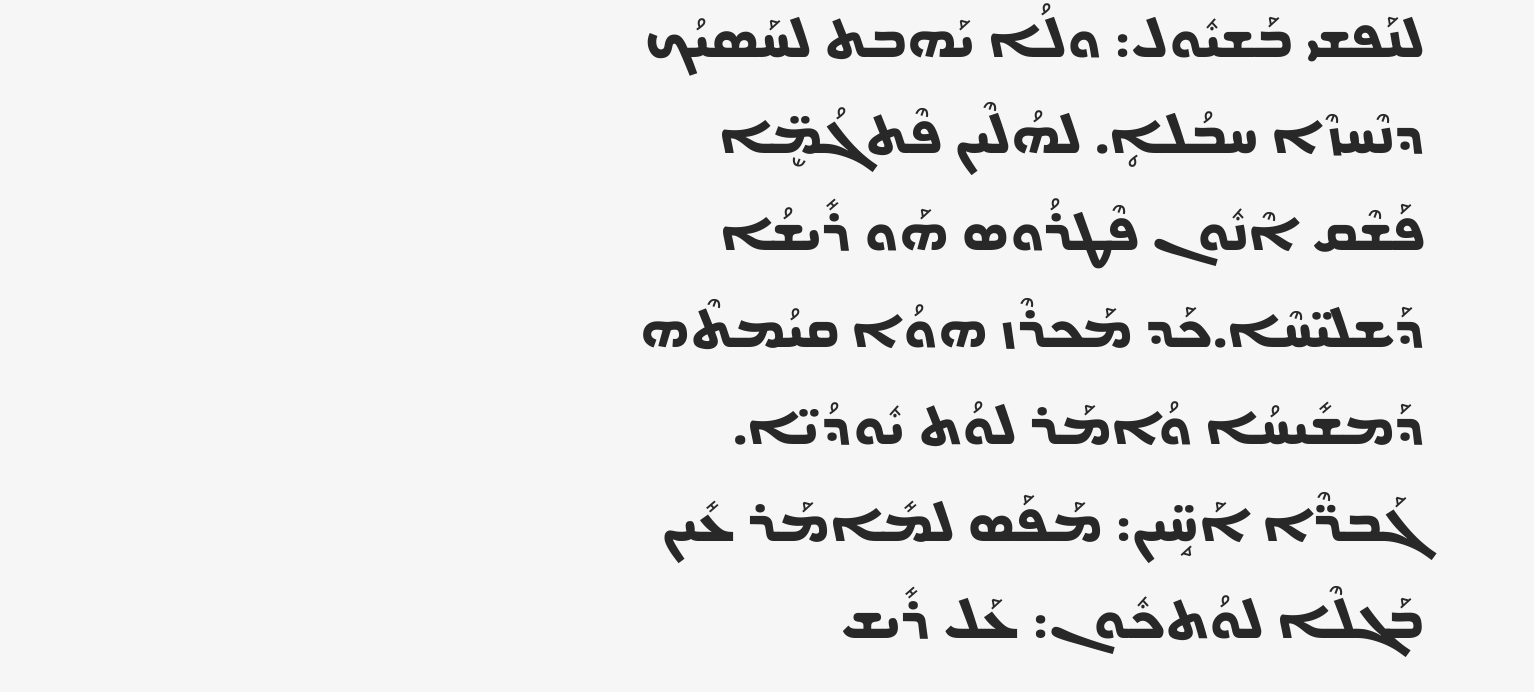ܠܢܰܦܫܝ ܒܰܫܝܽܘܠ: ܘܠܳܐ ܝܰܗܒܬ ܠܚܰܣܝܳܟ ܕܢܶܚܙܶܐ ܚܒܳܠܐܴ. ܠܗܳܠܶܝܢ ܦܶܬܓܳܡܷ̈ܐ ܦܰܫܶܩ ܐܶܢܽܘܢ ܦܶܛܪܳܘܣ ܗܰܘ ܪܺܝܫܳܐ ܕܰܫܠܝ̈ܚܶܐ.ܟܰܕ ܡܰܟܪܶܙ ܗܘܳܐ ܩܝܳܡܬܶܗ ܕܰܡܫܺܝܚܳܐ ܘܳܐܡܰܪ ܠܘܳܬ ܝܽܘܕܳܝ̈ܐ. ܓܰܒܪ̈ܶܐ ܐܰܚܱ̈ܝܢ: ܡܰܦܰܣ ܠܡܺܐܡܰܪ ܥܺܝܢ ܒܰܓܠܶܐ ܠܘܳܬܟܽܘܢ: ܥܰܠ ܪܺܝܫ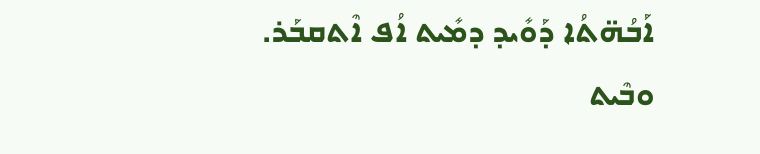ܐܰܒܳܗ̈ܬܳܐ ܕܰܘܺܝܕ ܕܡܺܝܬ ܐܳܦ ܐܶܬܩܒܰܪ. ܘܒܶܝܬ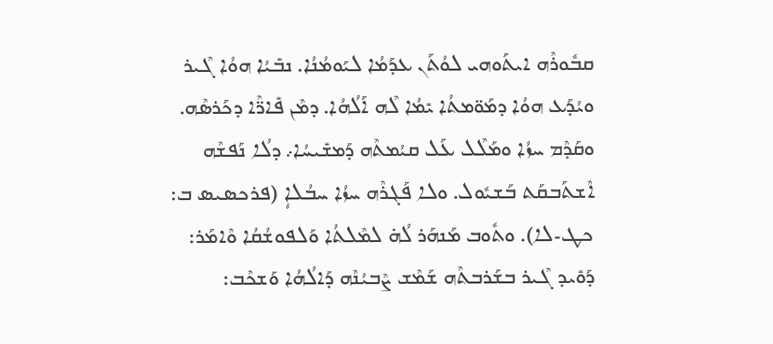ܩܒܽܘܪܶܗ ܐܝܬܰܘܗܝ ܠܘܳܬܰܢ ܥܕܰܡܳܐ ܠܝܰܘܡܳܢܳܐ. ܢܒܺܝܳܐ ܗܘܳܐ ܓܶܝܪ ܘܝܳܕܰܥ ܗܘܳܐ ܕܡܰܘ̈ܡܬܳܐ ܝܺܡܳܐ ܠܶܗ ܐܰܠܳܗܳܐ. ܕܡܶܢ ܦܺܐܪ̈ܶܐ ܕܟܰܪܣܶܗ. ܘܩܰܕܶܡ ܚܙܳܐ ܘܡܰܠܶܠ ܥܰܠ ܩܝܳܡܬܶܗ ܕܰܡܫܺܝܚܳܐ܇ ܕܠܳܐ ܢܰܦܫܶܗ ܐܶܫܬܰܒܩܰܬ ܒܰܫܝܽܘܠ. ܘܠܐ ܦܰܓܪܶܗ ܚܙܳܐ ܚܒܳܠܐܴ (ܦܪܟܣܝܣ ܒ: ܟܛ-ܠܐ). ܘܬܽܘܒ ܡܰܢܗܰܪ ܠܳܗ̇ ܠܡܶܠܬܳܐ ܘܰܠܦܘܫܳܩܳܐ ܘܶܐܡܰܪ: ܕܰܘܺܝܕ ܓܶܝܪ ܒܫܰܪܒܬܶܗ ܫܰܡܶܫ ܨܶܒܝܳܢܶܗ ܕܰܐܠܳܗܳܐ ܘܰܫܟܶܒ: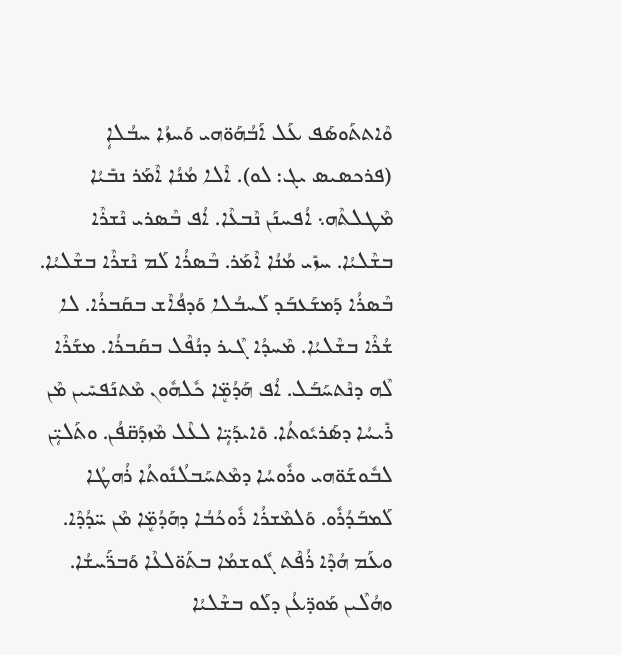ܘܶܐܬܬܰܘܣܰܦ ܥܰܠ ‌ܐܰܒܳܗܰܘ̈ܗܝ ܘܰܚܙܳܐ ܚܒܳܠܐܴ (ܦܪܟܣܝܣ ܝܓ: ܠܘ). ܐܶܠܐ ܡܳܢܳܐ ܐܶܡܰܪ ܢܒܺܝܳܐ ܡܶܛܠܬܶܗ܆ ܐܳܦܚܢܰܢ ܢܶܒܥܶܐ. ܐܳܦ ܒܶܣܪܝ ܢܶܫܪܶܐ ܒܫܶܠܝܳܐ. ܚܙܺܝ ܡܳܢܳܐ ܐܶܡܰܪ. ܒܶܣܪܳܐ ܠܰܡ ܢܶܫܪܶܐ ܒܫܶܠܝܳܐ. ܒܶܣܪܳܐ ܕܰܡܫܰܥܒܰܕ ܠܰܚܒܳܠܐ ܘܰܕܦܳܐܶܫ ܒܩܰܒܪܳܐ. ܠܐ ܫܳܪܶܐ ܒܫܶܠܝܳܐ. ܡܶܚܕܳܐ ܓܶܝܪ ܕܢܳܦܶܠ ܒܩܰܒܪܳܐ. ܡܫܰܪܶܐ ܠܶܗ ܕܢܶܬܚܰܒܰܠ. ܐܳܦ ܗܰܕܳܡܷ̈ܐ ܟܽܠܗܽܘܢ ܡܶܬܢܰܦܚܺܝܢ ܡܶܢ ܪܺܝܚܳܐ ܕܣܰܪܝܽܘܬܳܐ. ܘܺܐܝܕܰܝܴ̈ܐ ܠܥܶܠ ܡܶܙܕܰܩ̈ܦܳܢ. ܘܬܰܠܝܴ̈ܢ ܠܒܽܘܫܰܘ̈ܗܝ ܘܪܽܘܚܳܐ ܕܡܶܬܚܰܒܠܳܢܽܘܬܳܐ ܪܳܗܛܳܐ ܠܰܡܒܰܕܳܪܽܘ. ܘܰܠܡܶܫܪܳܐ ܪܽܘܟܳܒܳܐ ܕܗܰܕܳܡܷ̈ܐ ܡܶܢ ܚ̈ܕܳܕܶܐ. ܘܥܰܡ ܗܳܕܶܐ ܪܳܦܶܬ ܓܽܘܫܡܳܐ ܒܬܰܘ̈ܠܥܶܐ ܘܰܒܪ̈ܰܚܫܳܐ. ܘܗܳܠܶܝܢ ܡܰܘܕ̈ܥܳܢ ܕܠܰܘ ܒܫܶܠܝܳܐ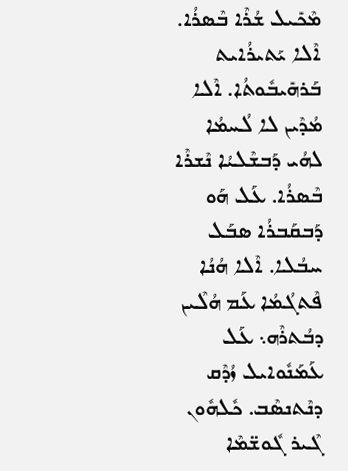ܡܶܟܺܝܠ ܫܳܪܶܐ ܒܶܣܪܳܐ. ܐܶܠܐ ܝܰܬܝܪܳܐܝܬ ܒܰܪܗܺܝܒܽܘܬܳܐ. ܐܶܠܐ ܡܳܕܶܝܢ ܠܐ ܠܳܚܡܳܐ ܠܗܳܝ ܕܰܒܫܶܠܝܳܐ ܢܶܫܪܶܐ ܒܶܣܪܳܐ. ܥܰܠ ܗܰܘ ܕܰܒܩܰܒܪܳܐ ܣܒܰܠ ܚܒܳܠܐ. ܐܶܠܐ ܗܳܢܳܐ ܦܶܬܓܳܡܳܐ ܥܰܡ ܗܳܠܶܝܢ ܕܒܳܬܪܶܗ܆ ܥܰܠ ܥܰܡܰܢܽܘܐܝܠ ܙܳܕܶܩ ܕܢܶܬܢܣܶܒ. ܟܽܠܗܽܘܢ ܓܶܝܪ ܓܽܘܫ̈ܡܶܐ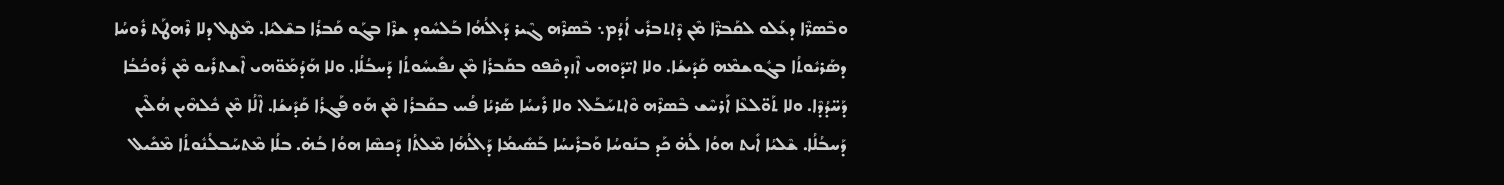ܘܒܶܣܪ̈ܶܐ ܕܥܰܠܘ ܠܩܰܒܪ̈ܶܐ ܡܶܢ ܕܶܐܬܒܪܺܝ ܐܳܕܳܡ܆ ܒܶܣܪܶܗ ܓܶܝܪ ܕܰܐܠܳܗܳܐ ܒܰܠܚܽܘܕ ܫܪܶܐ ܒܓܰܘ ܩܰܒܪܳܐ ܒܫܶܠܝܳܐ. ܡܶܛܠ ܕܠܐ ܪܶܗܛܰܬ ܪܽܘܚܳܐ ܕܣܰܪܝܽܘܬܳܐ ܒܓܽܘܫܡܶܗ ܩܰܕܺܝܫܳܐ. ܘܠܐ ܐܝ̈ܕܰܘܗܝ ܐܶܙܕܩܶܦܘ ܒܩܰܒܪܳܐ ܡܶܢ ܢܦܺܝܚܽܘܬܳܐ ܕܰܚܒܳܠܳܐ. ܘܠܐ ܗܰܕܳܡܰܘ̈ܗܝ ܐܶܫܬܪܺܝܘ ܡܶܢ ܪܽܘܟܳܒܳܐ ܕܰܚ̈ܕܳܕܶܐ. ܘܠܐ ܬܰܘ̈ܠܥܶܐ ܐܰܪܚܶܫ ܒܶܣܪܶܗ ܘܶܐܬܚܰܒܰܠ. ܘܠܐ ܪܺܝܚܳܐ ܣܰܪܝܳܐ ܦܳܚ ܒܩܰܒܪܳܐ ܡܶܢ ܗܰܘ ܦܰܓܪܳܐ ܩܰܕܺܝܫܳܐ. ܐܶܠܳܐ ܡܶܢ ܟܽܠܗܶܝܢ ܗܳܠܶܝܢ ܕܰܚܒܳܠܳܐ. ܫܶܠܝܳܐ ܐܺܝܬ ܗܘܳܐ ܠܳܗ̇ ܟܰܕ ܒܢܰܘܚܳܐ ܘܰܒܪܺܝܚܳܐ ܒܰܣܺܝܡܳܐ ܕܰܐܠܳܗܳܐ ܡܶܠܬܳܐ ܕܰܟܣܶܐ ܗܘܳܐ ܒܳܗ̇. ܒܠܳܐ ܡܶܬܚܰܒܠܳܢܽܘܬܳܐ ܡܶܟܺܝܠ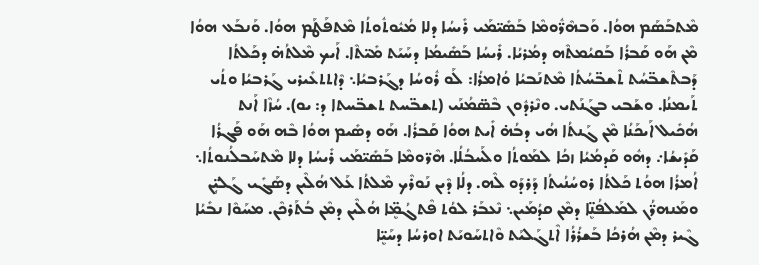ܡܶܬܒܰܣܰܡ ܗܘܳܐ. ܘܰܒܗܶܪ̈ܽܘܡܶܐ ܒܰܣܺܝ̈ܡܰܝ ܪܺܝܚܳܐ ܕܠܐ ܡܳܝܽܘܬܽܘܬܳܐ ܡܶܬܦܰܛܰܡ ܗܘܳܐ. ܘܰܢܒܰܥ ܗܘܳܐ ܡܶܢ ܗܰܘ ܩܰܒܪܳܐ ܒܰܩܝܳܡܬܶܗ ܕܡܳܪܝܳܐ. ܪܺܝܚܳܐ ܒܰܣܺܝܡܳܐ ܕܚܰܝܰܬ ܡܺܝ̈ܬܶܐ. ܐܰܝܟ ܡܶܠܬܳܗ̇ ܕܟܰܠܬܳܐ ܕܰܒܬܶܫܒ̈ܚܳܬ ܬܶܫܒ̈ܚܳܬܳܐ ܡܶܬܢܰܒܝܳܐ ܘܳܐܡܪܳܐ: ܠܰܘ ܪܽܘܚܳܐ ܕܓܰܪܒܝܳܐ܆ ܕܶܐܬܬܥܺܝܪܝ ܓܰܪܒܝܳܐ ܘܬܳܝ ܬܰܝܡܢܳܐ. ܘܫܰܒܝ ܒܓܰܢܰܬܝ. ܘܢܶܪܕܽܘܢ ܒܶܣ̈ܡܳܢܰܝ (ܬܫܒ̈ܚܬ ܬܫܒ̈ܚܬܐ ܕ: ܝܘ). ܚܳܙܶܐ ܐܰܢܬ ܗܳܟܺܝܠ ‌ܐܰܝܟܰܢܳܐ ܡܶܢ ܓܰܢܬܳܐ ܗܳܝ ܕܒܳܗ̇ ܐܺܝܬ ܗܘܳܐ ܩܰܒܪܳܐ. ܗܰܘ ܕܣܺܝܡ ܗܘܳܐ ܒܶܗ ܗܰܘ ܦܰܓܪܳܐ ܩܰܕܺܝܫܳܐ܇ ܕܗܽܘ ܩܰܕܡܳܝܳܐ ܙܟܳܐ ܠܡܰܘܬܳܐ ܘܠܰܚܒܳܠܳܐ. ܗܶܪ̈ܘܡܶܐ ܒܰܣܺܝ̈ܡܰܝ ܪܺܝܚܳܐ ܕܠܐ ܡܶܬܚܰܒܠܳܢܘܬܳܐ܆ ܐܳܡܪܳܐ ܗܘܳܬ ܟܰܠܬܳܐ ܪܘܚܳܢܳܝܬܳܐ ܕܰܪܕܰܘ ܠܶܗ. ܕܠܳܐ ܕܶܝܢ ܢܰܘܪܶܟ ܡܶܠܬܳܐ ܥܰܠ ܗܳܠܶܝܢ ܕܣܰܓܺܝ ܓܰܠܝܴ̈ܢ ܘܡܰܢܗܪ̈ܳܢ ܠܡܰܠܦܳܢܷ̈ܐ ܕܡܶܢ ܩܕܳܡܰܝܢ܆ ܢܶܥܒܰܪ ܠܘܳܬ ܦܶܬܓܳܡܷ̈ܐ ܗܳܠܶܝܢ ܕܡܶܢ ܒܳܬܰܪܟܶܢ. ܡܚܰܘܶܐ ܢܒܺܝܳܐ ܓܶܝܪ ܕܡܶܢ ܗܳܪܟܳܐ ܒܰܫܪܳܪܳܐ ܐܶܬܓܰܠܝܰܬ ܘܶܐܬܚܰܘܝܰܬ ܐܘܪܚܳܐ ܕܚܰܝܷ̈ܐ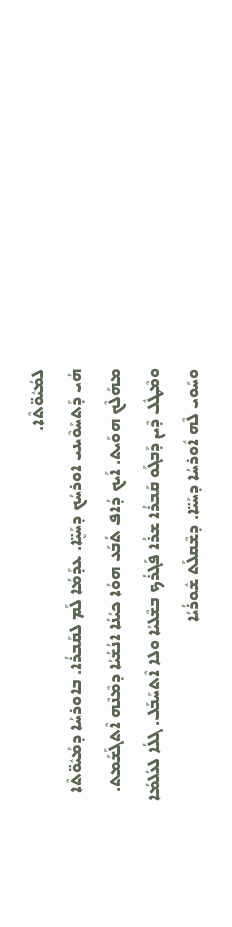ܠܡܳܝܽܘ̈ܬܶܐ.
ܗܳܝ ܕܰܬܚܰܘܶܝܢܝ ܐܘܪܚܳܟ ܕܚܰܝܷ̈ܐ. ܥܕܰܡܳܐ ܠܰܡ ܠܩܰܒܪܳܐ. ܒܐܘܪܚܳܐ ܕܡܳܝܽܘ̈ܬܶܐ ܡܗܰܠܶܟ ܗܘܰܝܬ. ܐܰܝܟ ܕܳܐܦ ܬܳܒܰܥ ܗܘܳܐ ܟܝܳܢܳܐ ܐܢܳܫܳܝܳܐ ܕܡܶܢܶܗ ܐܶܬܓܰܫܰܡܬ. ܘܡܶܛܽܠ ܕܶܝܢ ܕܰܒܓܰܘ ܩܰܒܪܳܐ ܫܪܳܐ ܦܰܓܪܳܟ ܒܫܶܠܝܳܐ ܘܠܐ ܐܶܬܚܰܒܰܠ. ܓܠܳܐ ܠܥܳܠܡܳܐ ܘܚܰܘܝ ܠܶܗ ܐܽܘܪܚܳܐ ܕܚܰܝ̈ܐ. ܕܫܶܩܠܰܬ ܫܽܘܪܳܝܳܐ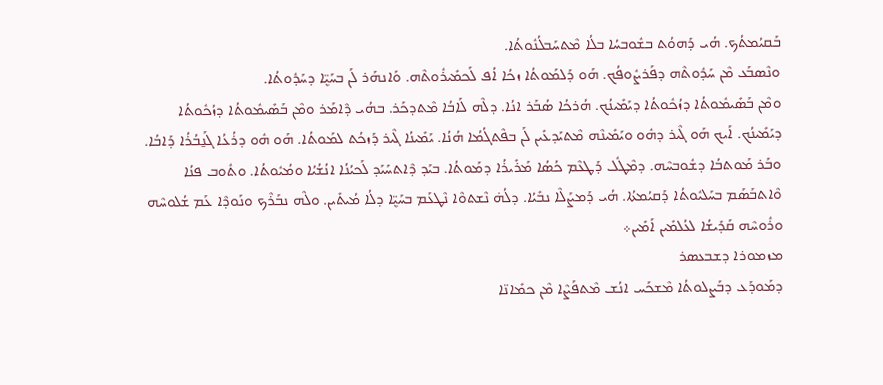ܒܰܩܝܳܡܬܳܟ. ܗܳܝ ܕܰܗܘܳܬ ܒܫܽܘܒܚܳܐ ܒܠܳܐ ܡܶܬܚܰܒܠܳܢܽܘܬܳܐ.
ܘܢܶܣܒܰܥ ܡܶܢ ܚܰܕܽܘܬܶܗ ܕܦܰܪܨܽܘܦܳܟ. ܗܰܘ ܕܰܠܡܰܘܬܳܐ ܙܟܳܐ ܐܳܦ ܠܰܟܡܺܝܪܽܘܬܶܗ. ܘܰܐܢܗܰܪ ܠܰܢ ܒܚܰܝܷ̈ܐ ܕܚܰܕܽܘܬܳܐ.
ܘܡܶܢ ܒܰܣܺܝܡܽܘܬܳܐ ܕܙܳܟܽܘܬܳܐ ܕܝܰܡܺܝܢܳܟ. ܗܳܪܟܳܐ ܣܳܒܰܪ ܐܢܳܐ. ܕܠܶܗ ܠܰܐܒܳܐ ܡܶܬܕܟܰܪ. ܒܗܳܝ ܕܶܐܡܰܪ ܘܡܶܢ ܒܰܣܺܝܡܽܘܬܳܐ ܕܙܳܟܽܘܬܳܐ ܕܝܰܡܺܝܢܳܟ. ܐܰܝܟ ܗܰܘ ܓܶܝܪ ܕܗܽܘ ܘܝܰܡܺܝܢܶܗ ܡܶܬܝܰܕܥܺܝܢ ܠܰܢ ܒܦܶܬܓܳܡܳܐ ܗܳܢܳܐ. ܝܰܡܺܝܢܳܐ ܓܶܝܪ ܕܰܙܟܳܬ ܠܡܰܘܬܳܐ. ܗܰܘ ܗܽܘ ܕܪܳܥܳܐ ܓܰܢ̱ܒܳܪܳܐ ܕܰܐܒܳܐ. ܘܒܰܪ ܡܰܘܬܒܳܐ ܕܫܽܘܒܚܶܗ. ܕܡܶܛܽܠ ܕܰܛܥܶܡ ܟܳܣܳܐ ܡܰܪܺܝܪܳܐ ܕܡܰܘܬܳܐ. ܒܝܰܕ ܕܶܐܬܚܰܝܰܕ ܠܰܟܝܳܢܳܐ ܐܢܳܫܳܝܳܐ ܘܡܳܝܽܘܬܳܐ. ܘܬܽܘܒ ܦܢܳܐ ܘܶܐܬܒܰܣܰܡ ܒܚܰܠܝܽܘܬܳܐ ܕܰܩܝܳܡܬܳܐ. ܗܳܝ ܕܰܡܨܰܠܶܐ ܢܒܺܝܳܐ. ܕܠܳܗ̇ ܢܶܫܬܘܶܐ ܢܶܛܥܰܡ ܒܚܰܝܷ̈ܐ ܕܠܳܐ ܡܳܝܬܺܝܢ. ܘܠܶܗ ܢܒܰܪܶܟ ܘܢܰܘܕܶܐ ܥܰܡ ܫܳܠܘܚܶܗ ܘܪܽܘܚܶܗ ܩܰܕܺܝܫܳܐ ܠܥܳܠܡܺܝܢ ܐܰܡܺܝܢ܀
ܡܙܡܘܪܐ ܕܫܒܥܣܪ
ܕܡܰܘܕܰܥ ܕܒܰܨܠܘܬܳܐ ܡܶܫܟܰܚ ܐܢܳܫ ܡܶܬܦܰܨܶܐ ܡܶܢ ܟܡܺܐܢ̈ܐ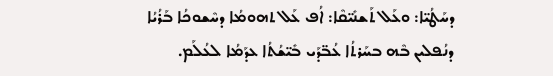ܕܚܰܛܳܝ̈ܐ: ܘܥܰܠ ܬܰܫܢܺܝ̈ܩܶܐ: ܐܳܦ ܥܰܠ ܬܗܘܡܳܐ ܕܚܶܫܘܟܳܐ ܒܰܪܳܝܳܐ ܕܢܳܦܠܝܢ ܒܶܗ ܒܚܰܪܬܳܐ ܥܳܒ̈ܕܰܝ ܒܺܝ̈ܫܳܬܳܐ ܥܕܰܡܳܐ ܠܥܳܠܰܡ.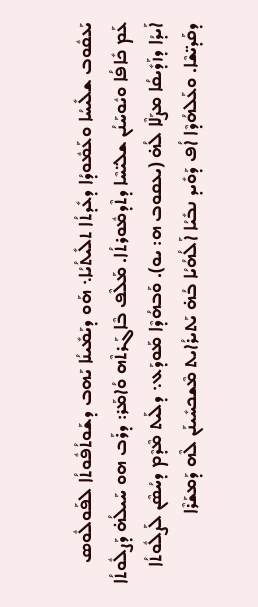ܝܰܥܩܽܘܒ ܫܠܺܝܚܳܐ ܘܥܰܡܽܘܕܳܐ ܕܥܺܕܬܳܐ ܬܠܺܝܬܳܝܳܐ܆ ܗܰܘ ܕܝܰܡܺܝܢܳܐ ܝܰܗܒ ܕܫܰܘܬܳܦܽܘܬܳܐ ܠܦܰܘܠܽܘܣ ܥܰܡ ܟܺܐܦܳܐ ܘܝܽܘܚܰܢܳܢ ܫܠܝ̈ܚܶܐ ܕܬܶܕܡܽܘܪܬܳܐ. ܡܰܠܶܦ ܒܶܐܓܰܪܬܶܗ ܘܳܐܡܰܪ: ܕܪܰܒ ܗܘ ܚܰܝܠܳܗ̇ ܕܰܨܠܽܘܬܳܐ ܐܰܝܕܳܐ ܕܙܰܕܺܝܩܳܐ ܡܨܰܠܶܐ ܠܳܗ̇ (ܝܥܩܘܒ ܗ: ܝܘ). ܘܰܒܗܳܕܶܐ ܡܰܘܕܰܥ܆ ܕܠܰܝܬ ܡܶܕܶܡ ܕܚܳܣܶܢ ܠܰܨܠܽܘܬܳܐ ܕܩܰܕܝ̈ܫܶܐ. ܘܥܰܠܗܳܕܶܐ ܐܳܦ ܕܰܘܺܝܕ ܢܒܺܝܳܐ ܐܰܠܳܗܳܝܳܐ ܒܳܗ̇ ܝܰܬܝܪܳܐܝܬ ܡܶܫܟܚܺܝܢܰܢ ܠܶܗ ܕܰܡܫܰܪܶܐ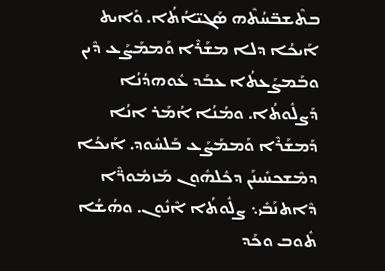ܒܬܶܫܒ̈ܚܳܬܶܗ ܣܰܓܝ̈ܐܳܬܳܐ. ܘܺܐܝܬ ܐܰܝܟܳܐ ܕܠܐ ܡܫܰܪܶܐ ܘܰܡܡܰܨܰܥ ܕܶܝܢ ܘܒܰܡܨܰܥܬܳܐ ܥܒܰܕ ܥܽܘܗܕܳܢܳܐ ܕܰܨܠܽܘܬܳܐ. ܘܡܳܢܳܐ ܐܳܡܰܪ ܐܢܳܐ ܕܰܡܫܰܪܶܐ ܘܰܡܡܰܨܰܥ ܒܰܠܚܽܘܕ. ܐܰܝܟܳܐ ܕܡܶܫܟܚܺܝܢܰܢ ܕܟܽܠܗܽܘܢ ܡܰܙܡܽܘܪ̈ܶܐ ܕܶܐܬܢܰܒܺܝ܆ ܨܠܽܘܬܳܐ ܐܶܢܽܘܢ. ܘܗܳܫܳܐ ܬܽܘܒ ܘܟܰܕ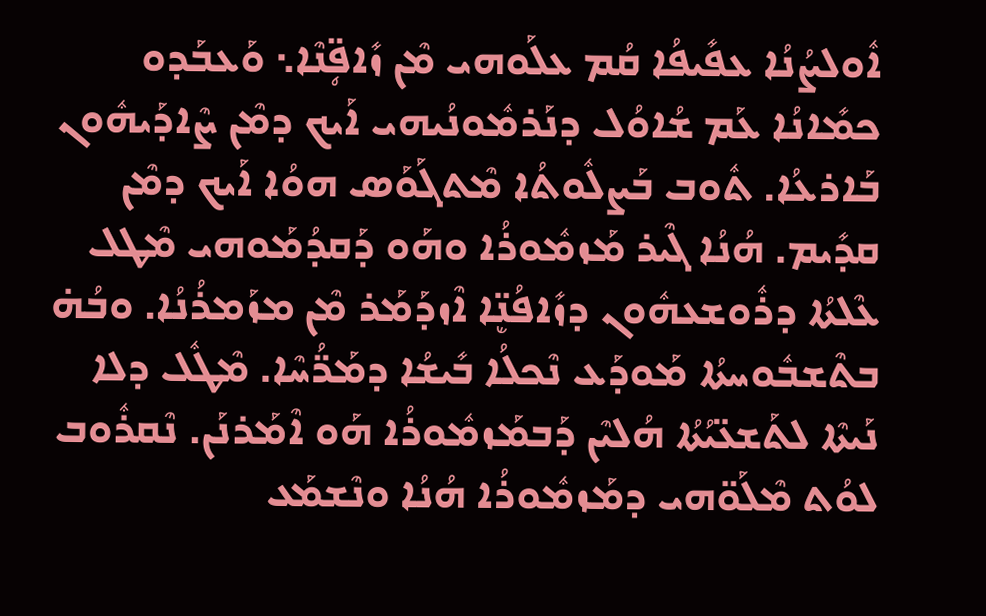ܐܽܘܠܨܳܢܳܐ ܥܦܺܝܦܳܐ ܩܳܡ ܥܠܰܘܗܝ ܡܶܢ ܙܺܐܦܴ̈ܢܶܐ܆ ܘܰܥܒܰܕܘ ܟܡܺܐܢܳܐ ܥܰܡ ܫܳܐܘܳܠ ܕܢܰܪܡܽܘܢܳܝܗܝ ܐܰܝܟ ܕܡܶܢ ܨܶܐܕܰܝܗܽܘܢ ܒܰܐܪܥܳܐ. ܬܽܘܒ ܒܰܨܠܽܘܬܳܐ ܡܶܬܓܰܘܰܣ ܗܘܳܐ ܐܰܝܟ ܕܡܶܢ ܩܕܺܝܡ. ܗܳܢܳܐ ܓܶܝܪ ܡܰܙܡܽܘܪܳܐ ܘܗܰܘ ܕܰܩܕܳܡܰܘܗܝ ܡܶܛܠ ܥܶܠܬܳܐ ܕܪܽܘܫܥܗܽܘܢ ܕܙܺܐܦܳܢܷ̈ܐ ܐܶܙܕܰܡܰܪ ܡܶܢ ܡܙܰܡܪܳܢܳܐ. ܘܒܳܗ̇ ܒܬܶܫܒܽܘܚܬܳܐ ܡܰܘܕܰܥ ܢܶܟܠܳܐ ܒܺܝܫܳܐ ܕܡܰܪ̈ܳܚܶܐ. ܡܶܛܽܠ ܕܠܐ ܢܰܝܬܶܐ ܠܬܰܫܥ̈ܝܳܬܳܐ ܗܳܠܝܶܢ ܕܰܒܡܰܙܡܽܘܪܳܐ ܗܰܘ ܐܶܡܰܪܢܰܢ. ܢܶܩܪܽܘܒ ܠܘܳܬ ܡܶܠܰܘ̈ܗܝ ܕܡܰܙܡܽܘܪܳܐ ܗܳܢܳܐ ܘܢܶܫܡܰܥ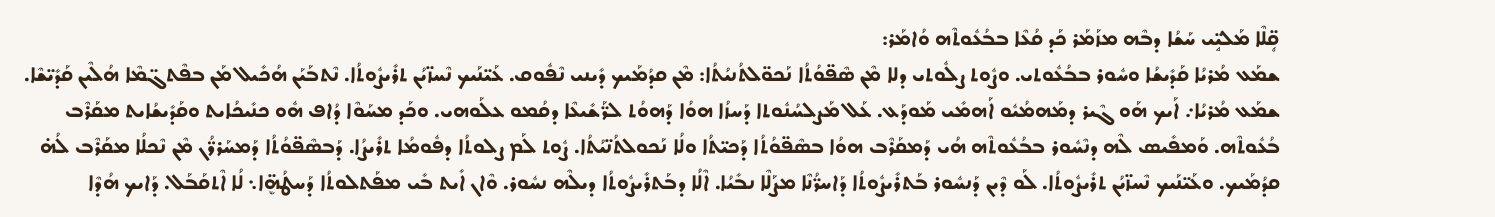ܩܴ̈ܠܶܐ ܡܰܠܝܱ̈ܝ ܚܰܫܳܐ ܕܒܶܗ ܡܙܰܡܰܪ ܟܰܕ ܩܳܥܶܐ ܒܒܳܥܽܘܬܶܗ ܘܳܐܡܰܪ:
ܫܡܰܥ ܡܳܪܝܳܐ ܩܰܕܺܝܫܳܐ ܘܚܽܘܪ ܒܒܳܥܽܘܬܝ. ܘܨܽܘܬ ܨܠܽܘܬܝ ܕܠܐ ܡܶܢ ܣܶܦ̈ܘܳܬܳܐ ܢܰܟܘ̈ܠܬܳܢܝܳܬܳܐ: ܡܶܢ ܩܕܳܡܰܝܟ ܕܺܝܢܝ ܢܶܦܽܘܩ. ܥܰܝ̈ܢܰܝܟ ܢܶܚܙ̈ܝܳܢ ܬܪܺܝܨܽܘܬܳܐ. ܢܶܬܒܰܝܰܢ ܗܳܟܺܝܠ ܡܰܢ ܒܦܶܬܓ̈ܡܶܐ ܗܳܠܶܝܢ ܩܰܕܺܝ̈ܫܶܐ. ܫܡܰܥ ܡܳܪܝܳܐ܇ ܐܰܝܟ ܗܰܘ ܓܶܝܪ ܕܡܰܗܡܳܝܽܘ ܐܰܗܡܺܝ ܡܰܘܕܰܥ. ܥܰܠ ܡܰܨܠܚܳܢܽܘܬܐ ܕܰܚܙܳܐ ܗܘܳܐ ܕܰܗܘܳܬ ܠܪ̈ܰܫܺܝܥܶܐ ܕܩܳܡܘ ܥܠܰܘܗܝ. ܘܟܰܕ ܡܚܰܘܶܐ ܕܳܐܦ ܗܽܘ ܟܢܺܝܟܳܐܝܬ ܘܩܰܕܺܝܫܳܐܝܬ ܡܩܰܪܶܒ ܒܳܥܽܘܬܶܗ. ܘܰܡܦܺܝܣ ܠܶܗ ܕܢܶܚܽܘܪ ܒܒܳܥܽܘܬܶܗ ܗܳܝ ܕܰܡܩܰܪܶܒ ܗܘܳܐ ܒܣܶܦ̈ܘܳܬܳܐ ܕܰܟܝ̈ܬܳܐ ܘܠܳܐ ܢܰܟܘܠܬܳܢ̈ܝܳܬܳܐ. ܨܽܘܬ ܠܰܡ ܨܠܘܬܳܐ ܕܦܽܘܡܳܐ ܬܪܺܝܨܳܐ. ܕܰܒܣܶܦ̈ܘܳܬܳܐ ܕܰܡܚܰܪܪ̈ܳܢ ܡܶܢ ܢܶܟܠܳܐ ܡܩܰܪܶܒ ܠܳܗ̇ ܩܕܳܡܰܝܟ. ܘܥܰܝ̈ܢܰܝܟ ܢܶܚܙ̈ܝܳܢ ܬܪܺܝܨܽܘܬܳܐ. ܠܰܘ ܕܶܝܢ ܕܰܢܚܽܘܪ ܒܰܬܪܺܝܨܽܘܬܳܐ ܕܰܐܚܪ̈ܳܢܶܐ ܡܨܰܠܶܐ ܢܒܺܝܳܐ. ܐܶܠܳܐ ܕܒܰܬܪܺܝܨܽܘܬܳܐ ܕܝܠܶܗ ܢܚܽܘܪ. ܘܶܐܢ ܐܺܝܬ ܒܺܝ ܡܦܰܬܠܘܬܳܐ ܕܰܚܛܳܗܷ̈ܐ܆ ܠܳܐ ܐܶܬܩܰܒܰܠ. ܕܰܐܝܟ ܗܳܕܶܐ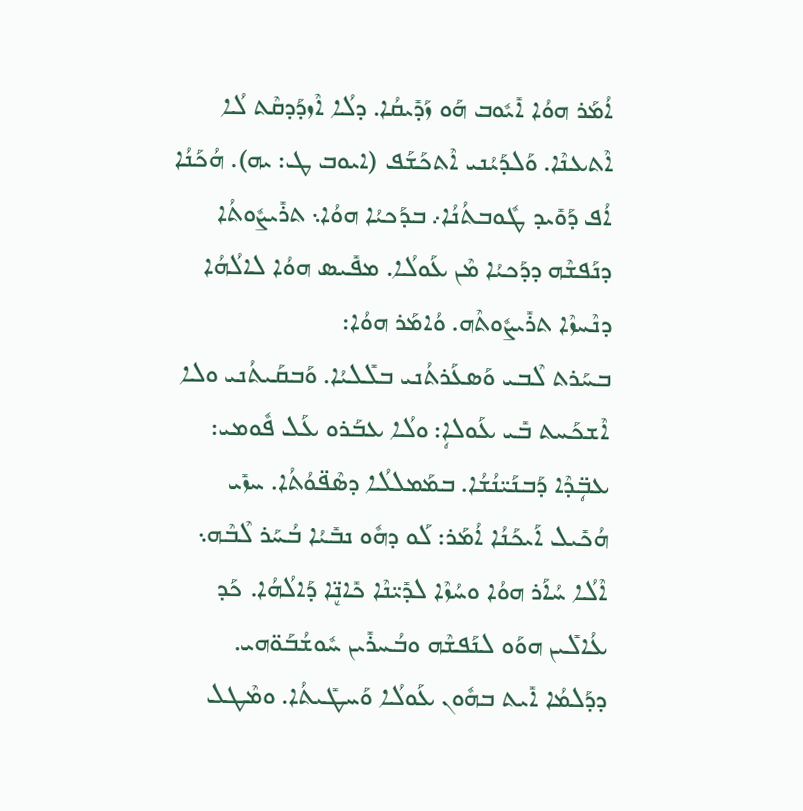ܐܳܡܰܪ ܗܘܳܐ ܐܺܝܽܘܒ ܗܰܘ ܙܰܕܺܝܩܳܐ. ܕܠܳܐ ܐܶܙܕܰܕܩܶܬ ܠܳܐ ܐܶܬܥܢܶܐ. ܘܰܠܕܰܝܳܢܝ ܐܶܬܟܰܫܰܦ (ܐܝܘܒ ܛ: ܝܗ). ܗܳܟܰܢܳܐ ܐܳܦ ܕܰܘܺܝܕ ܛܽܘܒܬܳܢܳܐ܇ ܒܕܰܟܝܳܐ ܗܘܳܐ܆ ܬܪܺܝܨܽܘܬܳܐ ܕܢܰܦܫܶܗ ܕܕܰܟܝܳܐ ܡܶܢ ܥܰܘܠܳܐ. ܡܦܺܝܣ ܗܘܳܐ ܠܐܠܳܗܳܐ ܕܢܶܚܙܶܐ ܬܪܺܝܨܽܘܬܶܗ. ܘܳܐܡܰܪ ܗܘܳܐ:
ܒܚܰܪܬ ܠܶܒܝ ܘܰܣܥܰܪܬܳܢܝ ܒܠܺܠܝܳܐ. ܘܰܒܩܰܝܬܳܢܝ ܘܠܐ ܐܶܫܟܰܚܬ ܒܺܝ ܥܰܘܠܐܴ: ܘܠܳܐ ܥܒܰܪܘ ܥܰܠ ܦܽܘܡܝ: ܥܒܴ̈ܕܶܐ ܕܰܒܢܰܝ̈ܢܳܫܳܐ. ܒܡܰܡܠܠܳܐ ܕܣܶܦ̈ܘܳܬܳܐ. ܚܙܺܝ ܗܳܟܺܝܠ ‌ܐܰܝܟܰܢܳܐ ܐܳܡܰܪ: ܠܰܘ ܕܗܽܘ ܢܒܺܝܳܐ ܒܳܚܰܪ ܠܶܒܶܗ܆ ܐܶܠܳܐ ܚܳܐܰܪ ܗܘܳܐ ܘܚܳܙܶܐ ܠܕܺܝ̈ܢܶܐ ܟܺܐܢܷ̈ܐ ܕܰܐܠܳܗܳܐ. ܟܰܕ ܥܳܐܠܺܝܢ ܗܘܰܘ ܠܢܰܦܫܶܗ ܘܒܳܚܪܺܝܢ ܚܽܘܫܳܒܰܘ̈ܗܝ. ܕܕܰܠܡܳܐ ܐܺܝܬ ܒܗܽܘܢ ܥܰܘܠܳܐ ܘܰܚܛܺܝܬܳܐ. ܘܡܶܛܠ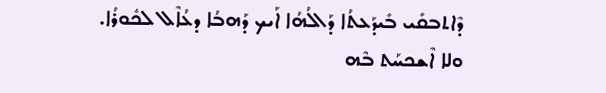ܕܶܐܬܒܩܺܝ ܒܺܝܕܰܥܬܳܐ ܕܰܐܠܳܗܳܐ ܐܰܝܟ ܕܰܗܒܳܐ ܕܥܳܐܶܠ ܠܟܽܘܪܳܐ. ܘܠܐ ܐܶܫܟܚܰܬ ܒܶܗ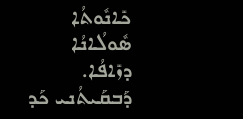ܟܺܐܢܽܘܬܳܐ ܣܽܘܠܳܐܢܳܐ ܕܙܺܐܦܳܐ. ܕܰܒܩܰܝܬܳܢܝ ܟܰܕ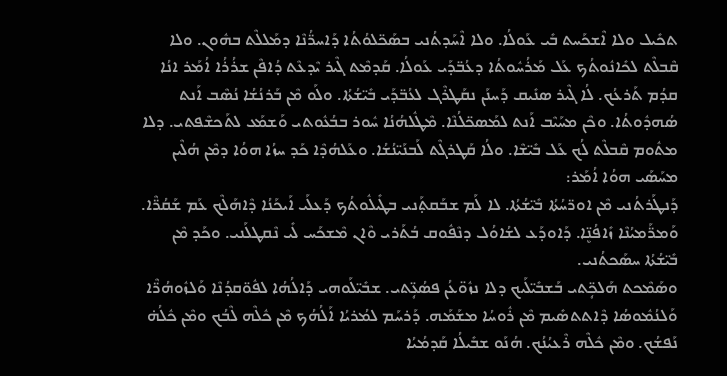ܬܟܺܝܠ ܘܠܐ ܐܶܫܟܰܚܬ ܒܺܝ ܥܰܘܠܳܐ. ܘܠܐ ܐܶܚܰܕܬܳܢܝ ܒܣܰܟ̈ܠܘܳܬܳܐ ܕܰܐܚܪ̈ܳܢܶܐ ܕܡܰܠܠܶܬ ܒܗܽܘܢ. ܘܠܐ ܩܶܒܠܶܬ ܠܟܺܐܢܽܘܬܳܟ ܥܰܠ ܡܰܪܳܚܽܘܬܳܐ ܕܥܳܒ̈ܕܰܝ ܥܰܘܠܳܐ. ܩܰܕܡܶܬ ܓܶܝܪ ܝܶܕܥܶܬ ܕܳܐܦܶܢ ܫܪܳܪܳܐ ܐܳܡܰܪ ܐܢܳܐ ܩܕܳܡ ܬܰܪܥܳܟ. ܠܳܐ ܓܶܝܪ ܣܢܺܝܩ ܕܰܚܢܰܢ ܢܩܰܛܪܶܓ ܠܥܳܒ̈ܕܰܝ ܒܺܝ̈ܫܳܬܳܐ. ܘܠܰܘ ܡܶܢ ܒܰܪܢܳܫܳܐ ܢܳܣܶܒ ܐܰܢܬ ܣܳܗܕܽܘܬܳܐ. ܘܟܶܢ ܡܚܰܝܶܒ ܐܰܢܬ ܠܡܰܣܟ̈ܠܳܢܶܐ. ܡܶܛܽܠܗܳܢܳܐ ܚܽܘܪ ܒܒܳܥܽܘܬܝ ܘܰܫܡܰܥ ܠܬܰܟܫܶܦܬܝ. ܕܠܐ ܡܬܽܘܡ ܩܶܒܠܶܬ ܠܳܟ ܥܰܠ ܒܺܝ̈ܫܶܐ. ܘܠܳܐ ܩܰܛܪܓܶܬ ܠܰܒܢܰܝ̈ܢܳܫܳܐ. ܘܥܰܠܗܳܕܶܐ ܟܰܕ ܚܙܳܐ ܗܘܳܐ ܕܡܶܢ ܗܳܠܶܝܢ ܡܚܰܣܰܝ ܗܘܳܐ ܐܳܡܰܪ:
ܕܰܢܛܰܪܬܳܢܝ ܡܶܢ ܐܘܪ̈ܚܳܬܳܐ ܒܺܝ̈ܫܳܬܳܐ. ܠܐ ܠܰܡ ܫܒܰܩܬ̣ܰܢܝ ܒܛܺܝܠܽܘܬܳܟ ܕܰܥܠܰܝ ܐܰܝܟܰܢܳܐ ܕܶܐܗܰܠܶܟ ܥܰܡ ܫܰܩܳܪ̈ܶܐ. ܘܰܡܪ̈ܰܡܝܳܢܶܐ ܙܺܐܦܳܢܷ̈ܐ. ܕܰܐܘܕܰܥ ܠܫܳܐܘܳܠ ܕܢܶܦܽܘܩ ܒܳܬܰܪܝ ܘܶܐܢ ܡܶܫܟܰܚ ܠܺܝ ܢܶܩܛܠܰܢܝ. ܘܟܰܕ ܡܶܢ ܒܺܝ̈ܫܳܬܳܐ ܚܣܰܟܬܳܢܝ.
ܘܣܰܡܶܟܬ ܗܰܠܟܴ̈ܬܝ ܒܰܫܒܺܝ̈ܠܰܝܟ ܕܠܐ ܢܙܽܘ̈ܥܳܢ ܦܣܳܥܴ̈ܬܝ. ܫܒܺܝ̈ܠܰܘܗܝ ܕܰܐܠܳܗܳܐ ܠܦܽܘ̈ܩܕܳܢܶܐ ܘܰܠܙܽܘܗܳܪ̈ܶܐ ܘܰܠܢܳܡܽܘܣܳܐ ܕܶܐܬܬܣܺܝܡ ܡܶܢ ܪܽܘܚܳܐ ܡܫܰܡܰܗ. ܕܰܪܚܰܡ ܠܡܳܪܝܳܐ ܐܰܠܳܗܳܟ ܡܶܢ ܟܽܠܶܗ ܠܶܒܳܟ ܘܡܶܢ ܟܽܠܳܗ̇ ܢܰܦܫܳܟ. ܘܡܶܢ ܟܽܠܶܗ ܪܶܥܝܳܢܳܟ. ܗܳܢܰܘ ܫܒܺܝܠܳܐ ܩܰܕܡܳܝܳܐ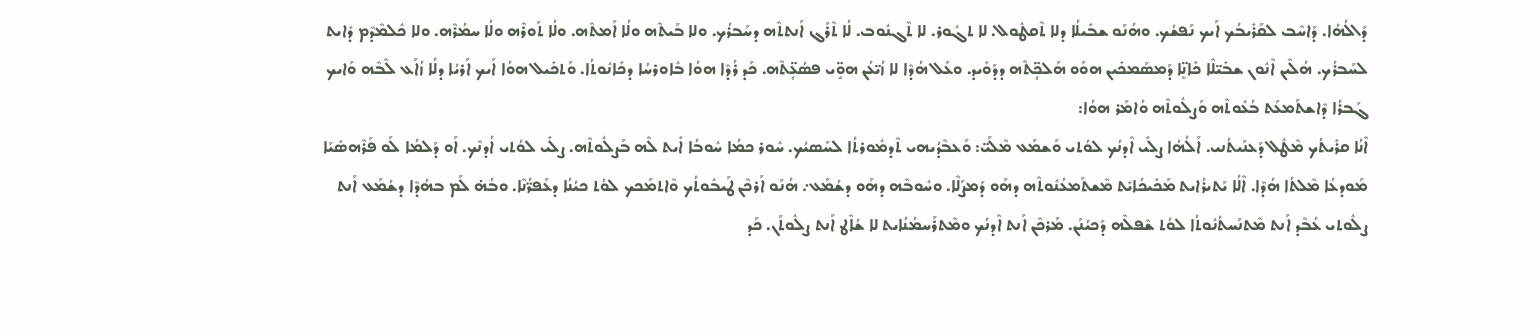ܕܰܐܠܳܗܳܐ. ܕܰܐܚܶܒ ܠܩܰܪܺܝܒܳܟ ܐܰܝܟ ܢܰܦܫܳܟ. ܘܗܳܢܰܘ ܫܒܺܝܠܳܐ ܕܠܐ ܬܶܩܛܽܘܠ. ܠܐ ܬܓܽܘܪ. ܠܐ ܬܶܓܢܽܘܒ. ܠܳܐ ܬܶܪܰܓ ܐܰܢܬܬܶܗ ܕܚܰܒܪܳܟ. ܘܠܐ ܒܰܝܬܶܗ ܘܠܳܐ ܐܰܡܬܶܗ. ܘܠܳܐ ܬܰܘܪܶܗ ܘܠܳܐ ܚܡܳܪܶܗ. ܘܠܐ ܟܽܠܡܶܕܶܡ ܕܺܐܝܬ ܠܚܰܒܪܳܟ. ܗܳܠܶܝܢ ܐܶܢܽܘܢ ܫܒܺܝ̈ܠܶܐ ܟܺܐܢܷ̈ܐ ܕܰܡܣܰܡܟܺܝܢ ܗܘܰܘ ܗܰܠܟܴ̈ܬܶܗ ܕܕܰܘܺܝܕ. ܘܥܰܠ ܗܳܕܶܐ ܠܐ ܙܳܝ̈ܥܳܢ ܗܘܱ̈ܝ ܦܣܳܥܴ̈ܬܶܗ. ܟܰܕ ܪܳܕܶܐ ܗܘܳܐ ܒܽܐܘܪܚܳܐ ܕܟܺܐܢܽܘܬܳܐ. ܘܰܬܟܺܝܠ ܗܘܳܐ ܐܰܝܟ ܐܰܪܝܳܐ ܕܠܳܐ ܙܳܐܰܥ ܠܶܒܶܗ ܘܰܐܝܟ ܓܰܒܪܳܐ ܕܶܐܫܬܰܡܥܰܬ ܒܳܥܽܘܬܶܗ ܘܰܨܠܽܘܬܶܗ ܘܳܐܡܰܪ ܗܘܳܐ:
ܐܶܢܳܐ ܩܪܺܝܬܳܟ ܡܶܛܽܠ ܕܰܥܢܰܝܬܳܢܝ. ܐܰܠܳܗܳܐ ܨܠܺܝ ܐܶܕܢܳܟ ܠܘܳܬܝ ܘܰܫܡܰܥ ܡܶܠܰܝ̈: ܘܰܥܒܶܕܳܝܗܝ ܬܶܕܡܽܘܪܬܳܐ ܠܚܰܣܝܳܟ. ܚܽܘܪ ܟܡܳܐ ܚܽܘܒܳܐ ܐܺܝܬ ܠܶܗ ܒܰܨܠܽܘܬܶܗ. ܨܠܺܝ ܠܘܳܬܝ ܐܳܕܢܶܟ. ܐܰܘ ܕܰܠܡܳܐ ܠܰܘ ܦܰܪܶܗܣܺܝܰܐ ܡܰܘܕܥܳܐ ܡܶܠܬܳܐ ܗܳܕܶܐ. ܐܶܠܳܐ ܝܰܬܝܪܳܐܝܬ ܡܰܟܺܝܟܳܐܝܺܬ ܡܶܫܬܰܡܥܳܢܽܘܬܶܗ ܕܗܰܘ ܕܰܡܨܰܠܶܐ. ܘܚܽܘܒܶܗ ܕܗܰܘ ܕܫܳܡܰܥ܇ ܗܳܢܰܘ ܐܰܪܟܶܢ ܛܰܝܒܽܘܬܳܟ ܘܶܐܬܡܰܟܟ ܠܘܳܬ ܟܝܳܢܳܐ ܕܥܰܦܪ̈ܳܢܶܐ. ܘܒܳܗ̇ ܠܰܡ ܒܗܳܕܶܐ ܕܫܳܡܰܥ ܐܰܢܬ ܨܠܽܘܬܝ ܥܳܒܶܕ ܐܰܢܬ ܡܶܬܢܰܚܬܳܢܽܘܬܳܐ ܠܘܳܬ ܫܶܦܠܶܗ ܕܰܟܝܳܢܰܢ. ܡܰܪܟܶܢ ܐܰܢܬ ܐܶܕܢܳܟ ܘܡܶܬܪܰܚܡܳܢܳܐܝܬ ܠܐ ܫܳܐܶܛ ܐܰܢܬ ܨܠܽܘܬܰܢ. ܟܰܕ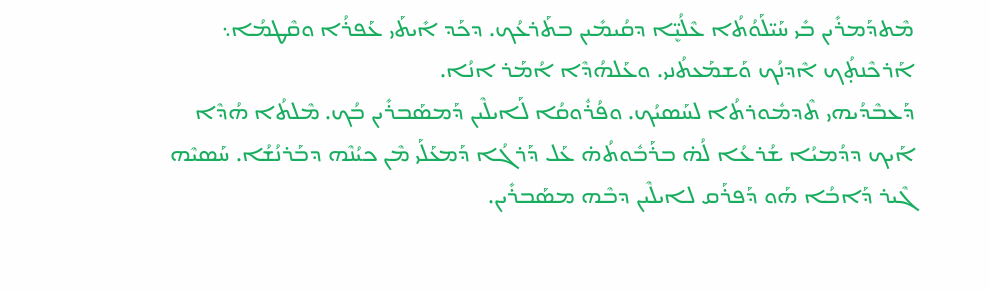ܡܶܬܕܰܡܪܺܝܢ ܒܺܝ ܚܰܝ̈ܠܰܘܳܬܳܐ ܥܶܠܳܝܷ̈ܐ ܕܩܳܝܡܺܝܢ ܒܬܰܪܥܳܟ. ܕܟܰܕ ܐܺܝܬܰܝ ܥܰܦܪܳܐ ܘܩܶܛܡܳܐ܆ ܐܰܪܟܶܢܬ̣ܳܟ ܐܶܕܢܳܟ ܘܰܫܡܰܥܬܳܢܝ. ܘܥܰܠܗܳܕܶܐ ܐܳܡܰܪ ܐܢܳܐ.
ܕܰܥܒܶܕܳܝܗܝ ܬܶܕܡܽܘܪܬܳܐ ܠܚܰܣܝܳܟ. ܘܦܳܪܽܘܩܳܐ ܠܰܐܝܠܶܝܢ ܕܰܡܣܰܒܪܺܝܢ ܒܳܟ. ܡܶܠܬܳܐ ܗܳܕܶܐ ܐܰܝܟ ܕܕܳܡܝܳܐ ܫܳܪܥܳܐ ܠܳܗ̇ ܒܪܰܒܽܘܬܳܗ̇ ܥܰܠ ܕܰܪܓܳܐ ܕܰܡܥܰܠܰܝ ܡܶܢ ܟܝܳܢܶܗ ܕܒܰܪܢܳܫܳܐ. ܚܰܣܝܶܗ ܓܶܝܪ ܕܰܐܒܳܐ ܗܰܘ ܕܰܦܪܰܩ ܠܐܝܠܶܝܢ ܕܒܶܗ ܡܣܰܒܪܺܝܢ.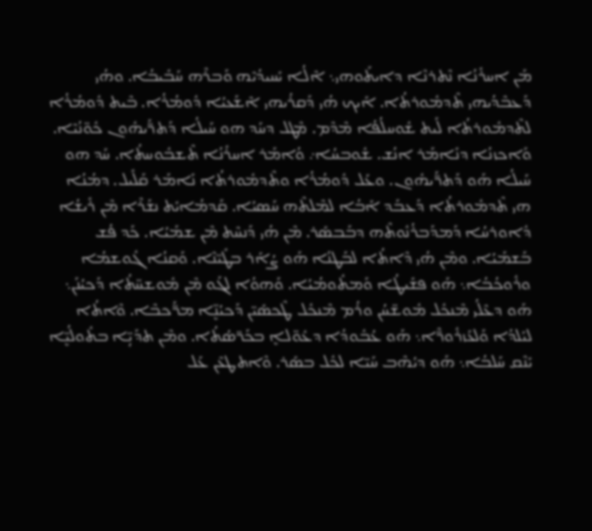ܡܰܢ ܐܚܪܺܢܳܐ ܢܶܬܪܢܶܐ ܕܐܝܬܰܘܗܝ܆ ܐܶܠܳܐ ܝܺܚܝܕܳܝܶܗ ܘܰܒܪܶܗ ܚܰܒܺܝܒܳܐ. ܘܗܳܝ ܕܰܥܒܶܕܳܝܗܝ ܬܶܕܡܽܘܪܬܳܐ. ܐܰܝܟ ܗܳܝ ܕܰܩܪܳܝܗܝ ܐܶܫܰܥܝܳܐ ܕܽܘܡܳܪܳܐ. ܒܶܝܬ ܕܽܘܡܳܪܳܐ ܠܬܶܕܡܽܘܪܬܳܐ ܠܰܝܬ ܫܽܘܚܠܳܦܳܐ ܡܶܕܶܡ. ܡܶܛܠ ܕܚܰܕ ܗܘ ܚܰܝܠܳܐ ܕܰܬܪ̈ܰܝܗܽܘܢ ܟܽܘ̈ܢܳܝܶܐ. ܘܰܐܟܙܢܳܐ ܕܢܺܐܡܰܪ ܐܢܳܫ. ܫܽܘܒܚܳܐ܇ ܘܳܐܡܰܪ ܐܚܪܺܢܳܐ ܬܶܫܒܽܘܚܬܳܐ. ܚܰܕ ܗܘ ܚܰܝܠܳܐ ܗܰܘ ܕܰܬܪ̈ܰܝܗܽܘܢ. ܘܥܰܠ ܕܽܘܡܳܪܳܐ ܘܬܶܕܡܽܘܪܬܳܐ ܢܺܐܡܰܪ ܩܰܠܺܝܠ. ܕܡܳܢܳܐ ܗܝ ܬܶܕܡܽܘܪܬܳܐ ܕܰܥܒܰܕ ܐܰܒܳܐ ܠܡܶܠܬܶܗ ܚܰܣܝܳܐ. ܩܰܕܡܳܐܝܺܬ ܢܫܰܪܶܐ ܡܶܢ ܪܺܝܫܳܐ ܕܽܐܘܪܚܳܐ ܕܰܡܕܰܒܪܳܢܽܘܬܶܗ ܕܒܰܒܣܰܪ. ܡܶܢ ܗܳܝ ܕܰܢܚܶܬ ܡܶܢ ܫܡܰܝܳܐ. ܟܰܕ ܦܳܫ ܒܰܫܡܰܝܳܐ. ܘܡܶܢ ܗܳܝ ܕܶܐܬܳܐ ܠܒܰܛܢܳܐ ܗܰܘ ܨܳܐܰܪ ܒܛܺܝ̈ܢܶܐ. ܘܰܩܢܳܐ ܓܽܘܫܡܳܐ ܘܪܽܘܟܳܒܳܐ܆ ܗܰܘ ܦܫܺܝܛܳܐ ܘܰܡܬܽܘܡܳܝܳܐ. ܘܰܗܘܳܐ ܠܓܰܘ ܡܶܢ ܡܽܘܫܚ̈ܬܳܐ ܕܰܟܝܳܢܰܢ܆ ܗܰܘ ܕܥܶܠܳܝ ܡܶܢܟܽܠ ܡܽܘܫ̈ܚܳܢ ܘܪܳܡ ܡܶܢܟܽܠ ܛܶܟܣܺܝ̈ܢ ܕܰܟܝܳܢܷ̈ܐ ܡܪ̈ܰܟܒܶܐ. ܘܶܐܬܳܐ ܠܝܰܠܕܳܐ ܘܰܠܥܰܙܪܽܘܪ̈ܶܐ܆ ܗܰܘ ܥܳܒܽܘܕܳܐ ܕܥܽܘ̈ܠܐܷ ܒܟܰܪ̈ܣܳܬܳܐ. ܘܡܶܢ ܬܕܰܝܴ̈ܐ ܒܬܽܘܠܳܝܷ̈ܐ ܝܺܢܶܩ ܚܰܠܒܳܐ܆ ܗܰܘ ܕܝܳܗܶܒ ܚܰܝ̈ܐ ܠܟܽܠ ܒܣܰܪ. ܘܶܐܬܛܥܶܢ ܥܰܠ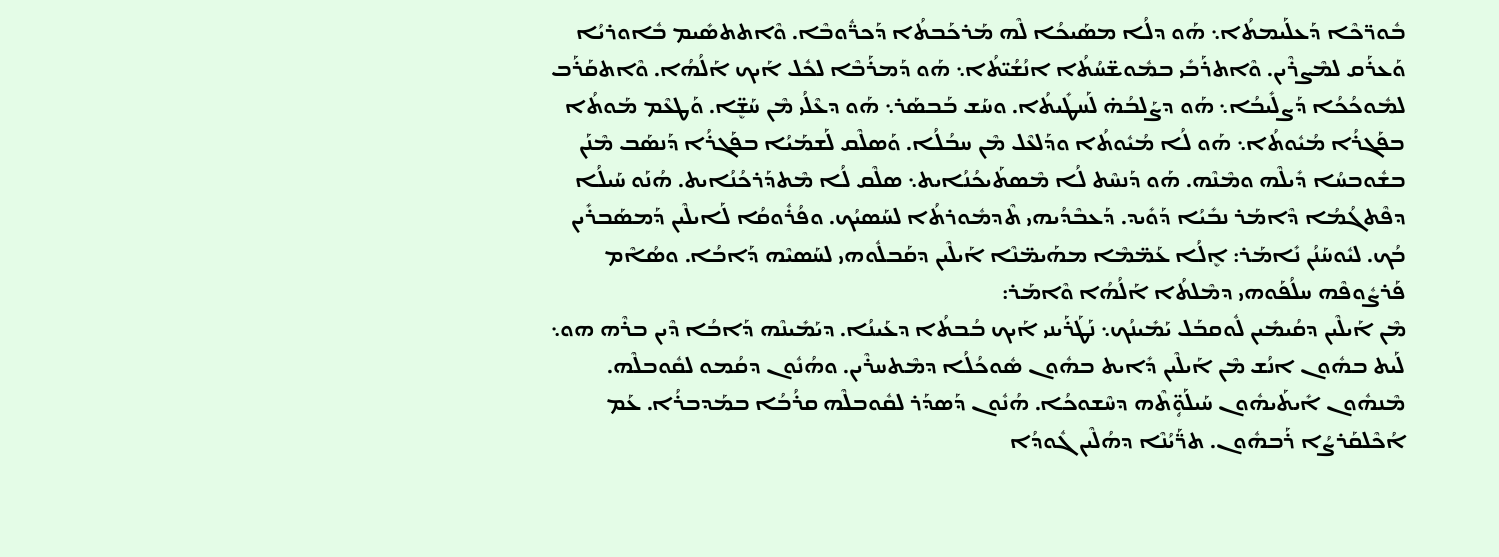ܒܽܘܪ̈ܟܶܐ ܕܰܥܠܰܝܡܬܳܐ܆ ܗܰܘ ܕܠܳܐ ܡܣܰܝܟܳܐ ܠܶܗ ܡܰܪܟܰܒܬܳܐ ܕܰܟܪ̈ܽܘܒܶܐ. ܘܶܐܬܬܣܺܝܡ ܒܽܐܘܪܝܳܐ ܘܰܥܪܰܩ ܠܡܶܨܪܶܝܢ. ܘܶܐܬܪܰܒܺܝ ܒܡܽܘܫ̈ܚܳܬܳܐ ܐܢܳܫܳܝ̈ܬܳܐ܆ ܗܰܘ ܕܰܡܪܰܒܶܐ ܠܟܽܠ ‌ܐܰܝܟ ܐܰܠܳܗܳܐ. ܘܶܐܬܩܰܪܰܒ ܠܡܽܘܟܳܟܳܐ ܕܰܨܠܺܝܒܳܐ܆ ܗܰܘ ܕܨܰܠܒܳܗ̇ ܠܰܚܛܺܝܬܳܐ. ܘܚܰܫ ܒܰܒܣܰܪ܆ ܗܰܘ ܕܥܶܠܳܝ ܡܶܢ ܚܰܫܷ̈ܐ. ܘܰܛܥܶܡ ܡܰܘܬܳܐ ܒܦܰܓܪܳܐ ܡܳܝܽܘܬܳܐ܆ ܗܰܘ ܠܳܐ ܡܳܝܽܘܬܳܐ ܘܕܰܠܥܶܠ ܡܶܢ ܚܒܳܠܳܐ. ܘܰܣܠܶܩ ܠܰܫܡܰܝܳܐ ܒܦܰܓܪܳܐ ܕܰܢܣܰܒ ܡܶܢܰܢ ܒܫܽܘܒܚܳܐ ܕܺܝܠܶܗ ܘܡܶܢܶܗ. ܗܰܘ ܕܰܢܚܶܬ ܠܳܐ ܡܶܣܬܰܝܟܳܢܳܐܝܬ܆ ܣܠܶܩ ܠܳܐ ܡܶܬܕܰܪܟܳܢܳܐܝܬ. ܗܳܢܰܘ ܚܰܝܠܳܐ ܕܦܶܬܓܳܡܳܐ ܕܶܐܡܰܪ ܢܒܺܝܳܐ ܕܰܘܺܝܕ. ܕܰܥܒܶܕܳܝܗܝ ܬܶܕܡܽܘܪܬܳܐ ܠܚܰܣܝܳܟ. ܘܦܳܪܽܘܩܳܐ ܠܰܐܝܠܶܝܢ ܕܰܡܣܰܒܪܺܝܢ ܒܳܟ. ܠܝܽܘܚܰܢܳܢ ܢܺܐܡܰܪ: ܐܷܠܳܐ ܥܰܡ̈ܡܶܐ ܡܗܰܝܡ̈ܢܶܐ ܐܰܝܠܶܝܢ ܕܩܰܒܠܽܘܗܝ ܠܚܰܣܝܶܗ ܕܰܐܒܳܐ. ܘܣܳܐܶܡ ܦܰܪܨܽܘܦܶܗ ܚܠܳܦܰܘܗܝ ܕܡܶܠܬܳܐ ܐܰܠܳܗܳܐ ܘܶܐܡܰܪ:
ܡܶܢ ܐܰܝܠܶܝܢ ܕܩܳܝܡܺܝܢ ܠܽܘܩܒܰܠ ܝܰܡܺܝܢܳܟ܆ ܢܰܛܰܪܰܝܢܝ ܐܰܝܟ ܒܳܒܬܳܐ ܕܥܰܝܢܳܐ. ܕܝܰܡܺܝܢܶܗ ܕܰܐܒܳܐ ܕܶܝܢ ܒܪܶܗ ܗܘ܆ ܠܰܝܬ ܒܗܽܘܢ ܐܢܳܫ ܡܶܢ ܐܰܝܠܶܝܢ ܕܺܐܝܬ ܒܗܽܘܢ ܣܽܘܟܳܠܳܐ ܕܡܶܬܚܪܶܝܢ. ܘܗܳܢܽܘܢ ܕܩܳܡܘ ܠܩܽܘܒܠܶܗ. ܡܶܢܗܽܘܢ ܐܺܝܬܰܝܗܽܘܢ ܚܰܝܠܰܘܴ̈ܬܶܗ ܕܚܶܫܘܟܳܐ. ܗܳܢܽܘܢ ܕܰܣܕܰܪ ܠܩܽܘܒܠܶܗ ܩܪܳܒܳܐ ܒܡܰܕܒܪܳܐ. ܥܰܡ ܐܳܟܶܠܩܰܪܨܳܐ ܪܰܒܗܽܘܢ. ܬܪ̈ܰܝܳܢܶܐ ܕܗܳܠܶܝܢ ܓܽܘܕܳܐ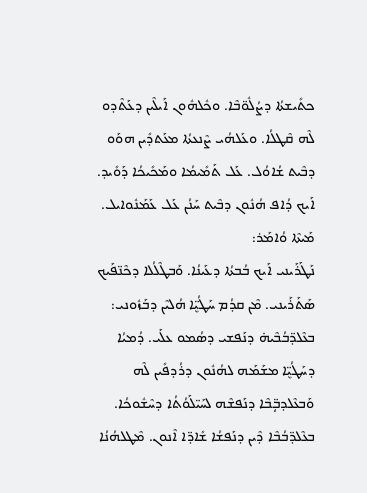ܟܬܺܝܫܬܳܐ ܕܨܳܠܽܘ̈ܒܶܐ. ܘܟܽܠܗܽܘܢ ܐܰܝܠܶܝܢ ܕܥܰܬܶܕܘ ܠܶܗ ܩܶܛܠܳܐ. ܘܥܰܠܗܳܝ ܨܶܢܥܬܳܐ ܡܥܰܬܕܺܝܢ ܗܘܰܘ ܕܒܶܝܬ ܫܳܐܘܳܠ. ܥܰܠ ܬܰܡܺܝܡܳܐ ܘܡܰܟܺܝܟܳܐ ܕܰܘܺܝܕ. ܐܰܝܟ ܕܳܐܦ ܗܳܢܽܘܢ ܕܒܶܝܬ ܚܰܢܳܢ ܥܰܠ ܥܰܡܰܢܽܘܐܝܠ. ܡܰܝܬܶܐ ܘܳܐܡܰܪ:
ܢܰܛܰܪܰܝܢܝ ܐܰܝܟ ܒܳܒܬܳܐ ܕܥܰܝܢܳܐ. ܘܰܒܛܶܠܳܠܐ ܕܟܶܢ̈ܦܰܝܟ ܣܰܬܰܪܰܝܢܝ. ܡܶܢ ܩܕܳܡ ܚܰܛܳܝܷ̈ܐ ܗܳܠܝܶܢ ܕܒܰܙܽܘܢܝ: ܒܥܶܠܕ̈ܒܳܒܶܝܗ̇ ܕܢܰܦܫܝ ܕܣܳܡܘ ܥܠܰܝ. ܕܳܡܝܳܐ ܕܚܰܛܳܝܷ̈ܐ ܡܫܰܡܰܗ ܠܗܳܢܽܘܢ ܕܪܳܕܦܺܝܢ ܠܶܗ ܘܰܒܥܶܠܕܒܴ̈ܒܶܐ ܕܢܰܦܫܶܗ ܠܚܰܝ̈ܠܰܘܳܬܳܐ ܕܚܶܫܽܘܟܳܐ. ܒܥܶܠܕ̈ܒܳܒܶܐ ܕܶܝܢ ܕܢܰܦܫܳܐ ܫܺܐܕ̈ܐ ܐܶܢܘܢ. ܡܶܛܠܗܳܢܳܐ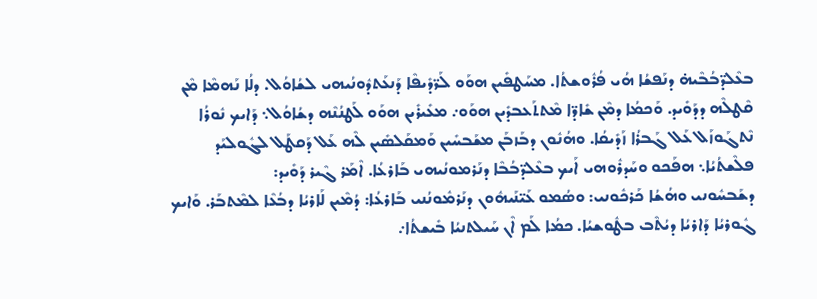ܒܥܶܠܕ̈ܒܳܒܶܝܗ̇ ܕܢܰܦܫܳܐ ܗܳܝ ܦܳܪܽܘܫܬܳܐ. ܡܚܰܛܦܺܝܢ ܗܘܰܘ ܠܰܪ̈ܕܺܝܦܶܐ ܕܰܢܥܰܬܕܽܘܢܳܝܗܝ ܠܫܳܐܘܳܠ. ܕܠܳܐ ܢܰܗܡܶܐ ܡܶܢ ܩܶܛܠܶܗ ܕܕܰܘܺܝܕ. ܘܰܟܡܳܐ ܕܡܶܢ ܫܺܐܕ̈ܐ ܡܶܬܬܰܥܒܕܺܝܢ ܗܘܰܘ܇ ܡܥܺܝܪܺܝܢ ܗܘܰܘ ܠܰܛܢܳܢܶܗ ܕܫܳܐܘܳܠ܆ ܕܰܐܝܟ ܢܽܘܪܳܐ ܢܶܬܓܰܘܙܰܠ ܥܰܠ ܓܰܒܪܳܐ ܙܰܕܺܝܩܳܐ. ܘܗܳܢܽܘܢ ܕܒܰܙܒܰܢ ܡܫܰܒܚܺܝܢ ܘܰܡܩܰܠܣܺܝܢ ܠܶܗ ܥܰܠ ܕܰܩܛܰܠ ܠܓܽܘܠܝܰܕ ܦܠܶܫܬܳܝܳܐ܆ ܗܦܰܟܘ ܘܚܰܕܪܽܘܗܝ ܐܰܝܟ ܒܥܶܠܕ̈ܒܳܒܶܐ ܕܢܰܪܡܘܢܳܝܗܝ ܒܰܐܪܥܳܐ. ܐܶܡܰܪ ܓܶܝܪ ܕܰܘܺܝܕ:
ܕܫܰܒܚܽܘܢܝ ܘܗܳܫܳܐ ܟܰܪܟܽܘܢܝ: ܘܣܳܡܘ ܥܰܝ̈ܢܰܝܗܽܘܢ ܕܢܰܪܡܽܘܢܳܢܝ ܒܰܐܪܥܳܐ: ܕܳܡܶܝܢ ܠܰܐܪܝܳܐ ܕܒܳܥܶܐ ܠܡܶܬܒܰܪ. ܘܰܐܝܟ ܓܽܘܪܝܳܐ ܕܰܐܪܝܳܐ ܕܝܳܬܶܒ ܒܛܽܘܫܝܳܐ. ܟܡܳܐ ܠܰܡ ܐܶܢ ܚܰܝܠܬܢܝܳܐ ܒܺܝܫܬܳܐ܇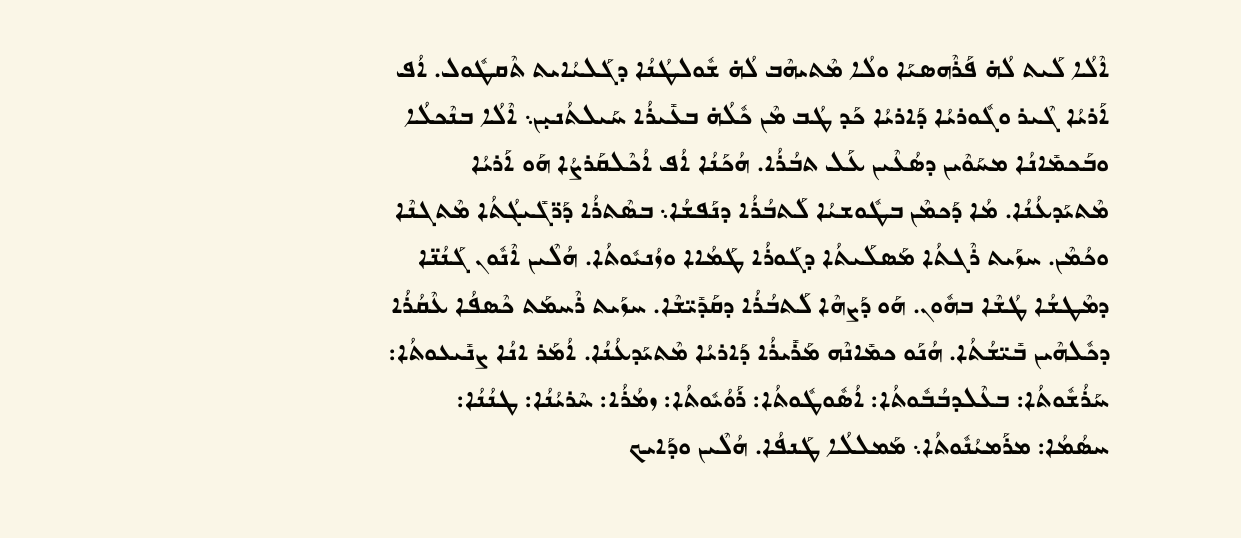ܐܶܠܳܐ ܠܰܝܬ ܠܳܗ̇ ܦܰܪܶܗܣܝܰܐ ܘܠܳܐ ܡܶܬܝܗܶܒ ܠܳܗ̇ ܫܽܘܠܛܳܢܳܐ ܕܓܰܠܝܳܐܝܬ ܬܶܩܛܽܘܠ. ܐܳܦ ܐܰܪܝܳܐ ܓܶܝܪ ܘܓܽܘܪܝܳܐ ܕܰܐܪܝܳܐ ܟܰܕ ܛܳܒ ܡܶܢ ܟܽܠܳܗ̇ ܒܥܺܝܪܳܐ ܚܰܝܠܬܳܢܝ̣ܢ܆ ܐܶܠܳܐ ܒܢܶܟܠܳܐ ܘܒܰܟܡܺܐܢܳܐ ܡܚܰܘܶܝܢ ܕܣܳܥܶܝܢ ܥܰܠ ܬܒܳܪܳܐ. ܗܳܟܰܢܳܐ ܐܳܦ ܐܳܟܶܠܩܰܪܨܳܐ ܗܰܘ ܐܰܪܝܳܐ ܡܶܬܝܰܕܥܳܢܳܐ. ܡܳܐ ܕܰܟܡܶܢ ܒܛܽܘܫܝܳܐ ܠܰܬܒܳܪܳܐ ܕܢܰܦܫܳܐ܆ ܒܣܶܬܪܳܐ ܕܰܪ̈ܓܺܝܓܳܬܳܐ ܡܶܬܓܢܶܐ ܘܟܳܡܶܢ. ܚܙܰܝܬ ܪܶܓܬܳܐ ܡܰܣܠܰܝܬܳܐ ܕܓܰܘܪܳܐ ܛܰܡܳܐܐ ܘܙܳܢܝܽܘܬܳܐ. ܗܳܠܶܝܢ ܐܶܢܽܘܢ ܓܰܢܳܢ̈ܐ ܕܡܶܛܫܳܐ ܛܳܫܶܐ ܒܗܽܘܢ. ܗܰܘ ܕܰܨܗܶܐ ܠܰܬܒܳܪܳܐ ܕܩܰܕܺܝ̈ܫܶܐ. ܚܙܰܝܬ ܪܶܚܡܰܬ ܟܶܣܦܳܐ ܥܶܩܳܪܳܐ ܕܟܽܠܗܶܝܢ ܒܺܝ̈ܫܳܬܳܐ. ܗܳܢܰܘ ܟܡܺܐܢܶܗ ܡܰܪܺܝܪܳܐ ܕܰܐܪܝܳܐ ܡܶܬܝܰܕܥܳܢܳܐ. ܐܳܡܰܪ ܐܢܳܐ ܨܢܺܝܥܘܬܳܐ: ܚܰܪܳܫܽܘܬܳܐ: ܒܥܶܠܕܒܳܒܽܘܬܳܐ: ܐܳܣܽܘܛܽܘܬܳܐ: ܪܰܘܳܝܽܘܬܳܐ: ܙܡܳܪܳܐ: ܚܶܪܝܳܢܳܐ: ܛܢܳܢܳܐ: ܚܣܳܡܳܐ: ܡܪܰܡܝܳܢܽܘܬܳܐ܆ ܡܰܡܠܠܳܐ ܛܰܢܦܳܐ. ܗܳܠܶܝܢ ܘܕܰܐܝܟ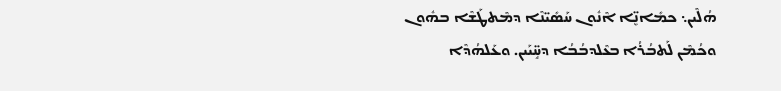ܗܳܠܶܝܢ܆ ܟܡܺܐܢܷ̈ܐ ܐܶܢܽܘܢ ܚܰܣܺܝ̈ܢܶܐ ܕܡܶܬܛܰܫܶܐ ܒܗܽܘܢ ܘܟܳܡܶܢ ܠܰܬܒܳܪܳܐ ܒܥܶܠܕܒܳܒܳܐ ܕܚܱ̈ܝܰܝܢ. ܘܥܰܠܗܳܕܶܐ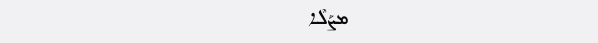ܡܨܰܠܶܐ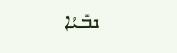ܢܒܺܝܳܐ